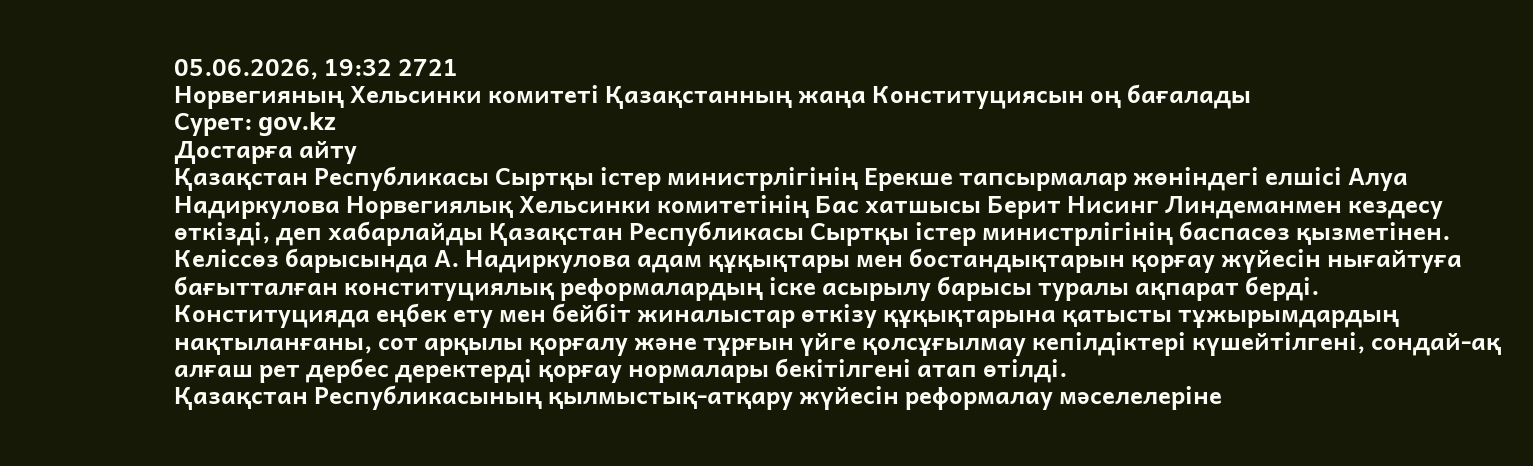05.06.2026, 19:32 2721
Норвегияның Хельсинки комитеті Қазақстанның жаңа Конституциясын оң бағалады
Сурет: gov.kz
Достарға айту
Қазақстан Республикасы Сыртқы істер министрлігінің Ерекше тапсырмалар жөніндегі елшісі Алуа Надиркулова Норвегиялық Хельсинки комитетінің Бас хатшысы Берит Нисинг Линдеманмен кездесу өткізді, деп хабарлайды Қазақстан Республикасы Сыртқы істер министрлігінің баспасөз қызметінен.
Келіссөз барысында А. Надиркулова адам құқықтары мен бостандықтарын қорғау жүйесін нығайтуға бағытталған конституциялық реформалардың іске асырылу барысы туралы ақпарат берді. Конституцияда еңбек ету мен бейбіт жиналыстар өткізу құқықтарына қатысты тұжырымдардың нақтыланғаны, сот арқылы қорғалу және тұрғын үйге қолсұғылмау кепілдіктері күшейтілгені, сондай-ақ алғаш рет дербес деректерді қорғау нормалары бекітілгені атап өтілді.
Қазақстан Республикасының қылмыстық-атқару жүйесін реформалау мәселелеріне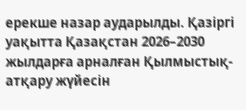ерекше назар аударылды. Қазіргі уақытта Қазақстан 2026–2030 жылдарға арналған Қылмыстық-атқару жүйесін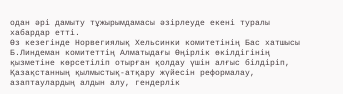одан әрі дамыту тұжырымдамасы әзірлеуде екені туралы хабардар етті.
Өз кезегінде Норвегиялық Хельсинки комитетінің Бас хатшысы Б.Линдеман комитеттің Алматыдағы Өңірлік өкілдігінің қызметіне көрсетіліп отырған қолдау үшін алғыс білдіріп, Қазақстанның қылмыстық-атқару жүйесін реформалау, азаптаулардың алдын алу, гендерлік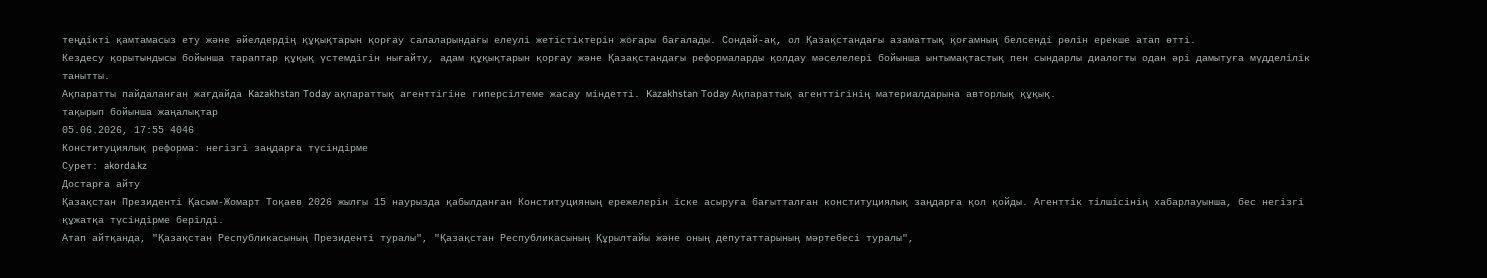теңдікті қамтамасыз ету және әйелдердің құқықтарын қорғау салаларындағы елеулі жетістіктерін жоғары бағалады. Сондай-ақ, ол Қазақстандағы азаматтық қоғамның белсенді рөлін ерекше атап өтті.
Кездесу қорытындысы бойынша тараптар құқық үстемдігін нығайту, адам құқықтарын қорғау және Қазақстандағы реформаларды қолдау мәселелері бойынша ынтымақтастық пен сындарлы диалогты одан әрі дамытуға мүдделілік танытты.
Ақпаратты пайдаланған жағдайда Kazakhstan Today ақпараттық агенттігіне гиперсілтеме жасау міндетті. Kazakhstan Today Ақпараттық агенттігінің материалдарына авторлық құқық.
тақырып бойынша жаңалықтар
05.06.2026, 17:55 4046
Конституциялық реформа: негізгі заңдарға түсіндірме
Сурет: akorda.kz
Достарға айту
Қазақстан Президенті Қасым-Жомарт Тоқаев 2026 жылғы 15 наурызда қабылданған Конституцияның ережелерін іске асыруға бағытталған конституциялық заңдарға қол қойды. Агенттік тілшісінің хабарлауынша, бес негізгі құжатқа түсіндірме берілді.
Атап айтқанда, "Қазақстан Республикасының Президенті туралы", "Қазақстан Республикасының Құрылтайы және оның депутаттарының мәртебесі туралы",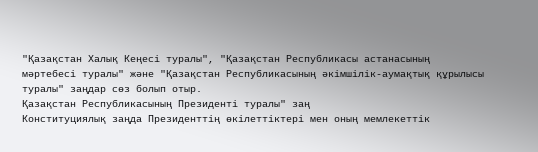"Қазақстан Халық Кеңесі туралы", "Қазақстан Республикасы астанасының мәртебесі туралы" және "Қазақстан Республикасының әкімшілік-аумақтық құрылысы туралы" заңдар сөз болып отыр.
Қазақстан Республикасының Президенті туралы" заң
Конституциялық заңда Президенттің өкілеттіктері мен оның мемлекеттік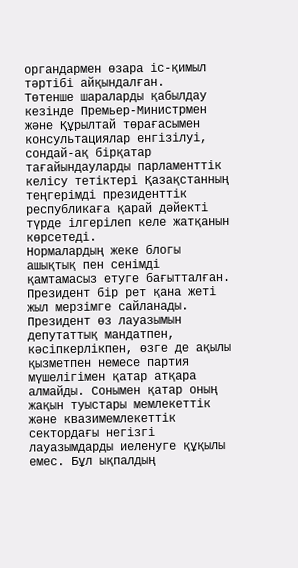органдармен өзара іс-қимыл тәртібі айқындалған.
Төтенше шараларды қабылдау кезінде Премьер-Министрмен және Құрылтай төрағасымен консультациялар енгізілуі, сондай-ақ бірқатар тағайындауларды парламенттік келісу тетіктері Қазақстанның теңгерімді президенттік республикаға қарай дәйекті түрде ілгерілеп келе жатқанын көрсетеді.
Нормалардың жеке блогы ашықтық пен сенімді қамтамасыз етуге бағытталған. Президент бір рет қана жеті жыл мерзімге сайланады.
Президент өз лауазымын депутаттық мандатпен, кәсіпкерлікпен, өзге де ақылы қызметпен немесе партия мүшелігімен қатар атқара алмайды. Сонымен қатар оның жақын туыстары мемлекеттік және квазимемлекеттік сектордағы негізгі лауазымдарды иеленуге құқылы емес. Бұл ықпалдың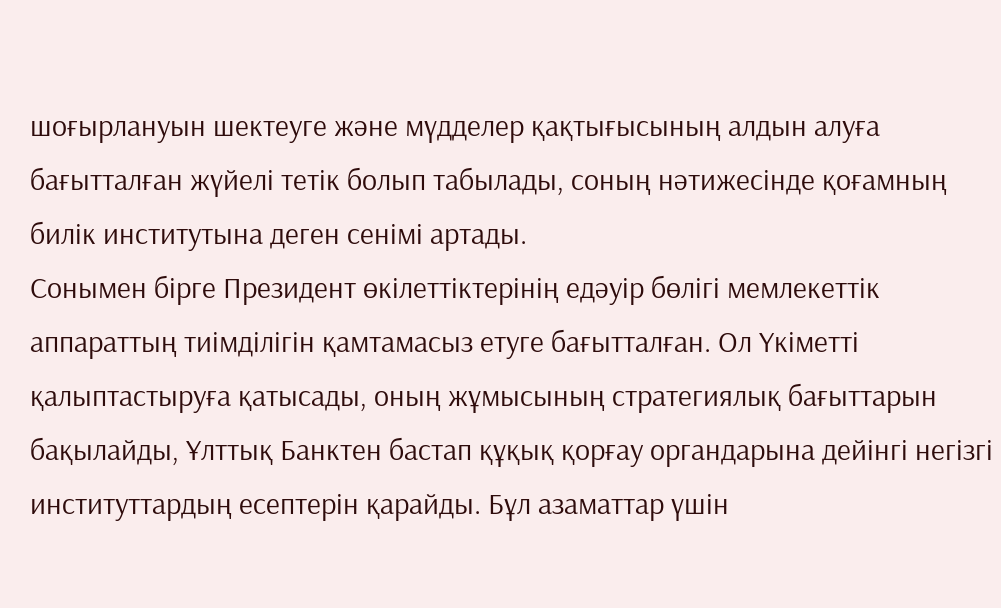шоғырлануын шектеуге және мүдделер қақтығысының алдын алуға бағытталған жүйелі тетік болып табылады, соның нәтижесінде қоғамның билік институтына деген сенімі артады.
Сонымен бірге Президент өкілеттіктерінің едәуір бөлігі мемлекеттік аппараттың тиімділігін қамтамасыз етуге бағытталған. Ол Үкіметті қалыптастыруға қатысады, оның жұмысының стратегиялық бағыттарын бақылайды, Ұлттық Банктен бастап құқық қорғау органдарына дейінгі негізгі институттардың есептерін қарайды. Бұл азаматтар үшін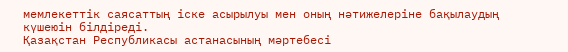мемлекеттік саясаттың іске асырылуы мен оның нәтижелеріне бақылаудың күшеюін білдіреді.
Қазақстан Республикасы астанасының мәртебесі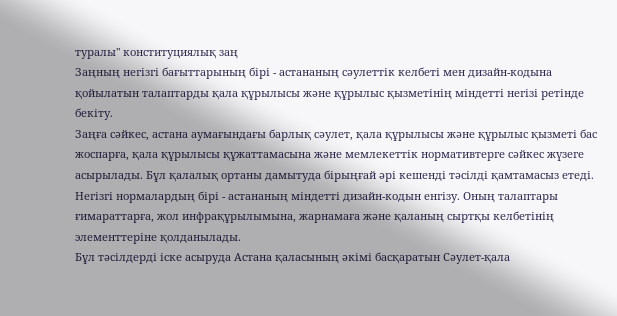туралы" конституциялық заң
Заңның негізгі бағыттарының бірі - астананың сәулеттік келбеті мен дизайн-кодына қойылатын талаптарды қала құрылысы және құрылыс қызметінің міндетті негізі ретінде бекіту.
Заңға сәйкес, астана аумағындағы барлық сәулет, қала құрылысы және құрылыс қызметі бас жоспарға, қала құрылысы құжаттамасына және мемлекеттік нормативтерге сәйкес жүзеге асырылады. Бұл қалалық ортаны дамытуда бірыңғай әрі кешенді тәсілді қамтамасыз етеді.
Негізгі нормалардың бірі - астананың міндетті дизайн-кодын енгізу. Оның талаптары ғимараттарға, жол инфрақұрылымына, жарнамаға және қаланың сыртқы келбетінің элементтеріне қолданылады.
Бұл тәсілдерді іске асыруда Астана қаласының әкімі басқаратын Сәулет-қала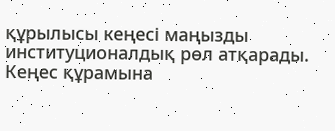құрылысы кеңесі маңызды институционалдық рөл атқарады.
Кеңес құрамына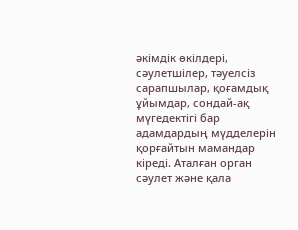әкімдік өкілдері, сәулетшілер, тәуелсіз сарапшылар, қоғамдық ұйымдар, сондай-ақ мүгедектігі бар адамдардың мүдделерін қорғайтын мамандар кіреді. Аталған орган сәулет және қала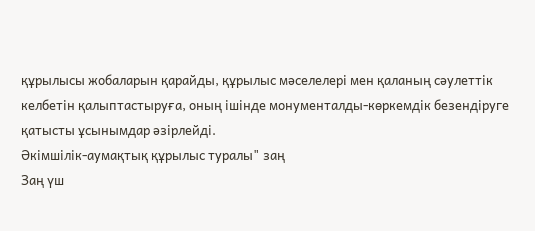құрылысы жобаларын қарайды, құрылыс мәселелері мен қаланың сәулеттік келбетін қалыптастыруға, оның ішінде монументалды-көркемдік безендіруге қатысты ұсынымдар әзірлейді.
Әкімшілік-аумақтық құрылыс туралы" заң
Заң үш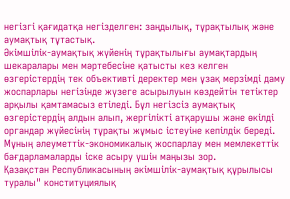негізгі қағидатқа негізделген: заңдылық, тұрақтылық және аумақтық тұтастық.
Әкімшілік-аумақтық жүйенің тұрақтылығы аумақтардың шекаралары мен мәртебесіне қатысты кез келген өзгерістердің тек объективті деректер мен ұзақ мерзімді даму жоспарлары негізінде жүзеге асырылуын көздейтін тетіктер арқылы қамтамасыз етіледі. Бұл негізсіз аумақтық өзгерістердің алдын алып, жергілікті атқарушы және өкілді органдар жүйесінің тұрақты жұмыс істеуіне кепілдік береді. Мұның әлеуметтік-экономикалық жоспарлау мен мемлекеттік бағдарламаларды іске асыру үшін маңызы зор.
Қазақстан Республикасының әкімшілік-аумақтық құрылысы туралы" конституциялық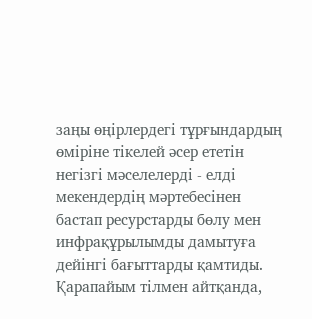заңы өңірлердегі тұрғындардың өміріне тікелей әсер ететін негізгі мәселелерді - елді мекендердің мәртебесінен бастап ресурстарды бөлу мен инфрақұрылымды дамытуға дейінгі бағыттарды қамтиды.
Қарапайым тілмен айтқанда,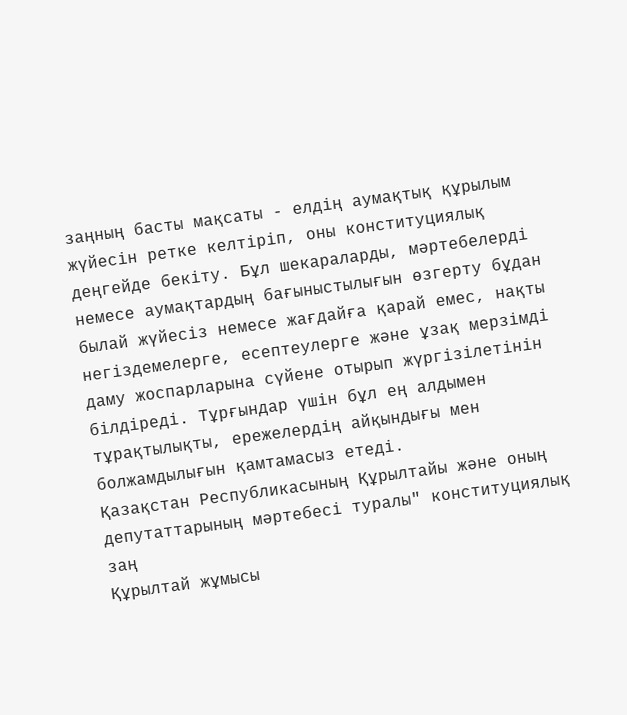заңның басты мақсаты - елдің аумақтық құрылым жүйесін ретке келтіріп, оны конституциялық деңгейде бекіту. Бұл шекараларды, мәртебелерді немесе аумақтардың бағыныстылығын өзгерту бұдан былай жүйесіз немесе жағдайға қарай емес, нақты негіздемелерге, есептеулерге және ұзақ мерзімді даму жоспарларына сүйене отырып жүргізілетінін білдіреді. Тұрғындар үшін бұл ең алдымен тұрақтылықты, ережелердің айқындығы мен болжамдылығын қамтамасыз етеді.
Қазақстан Республикасының Құрылтайы және оның депутаттарының мәртебесі туралы" конституциялық заң
Құрылтай жұмысы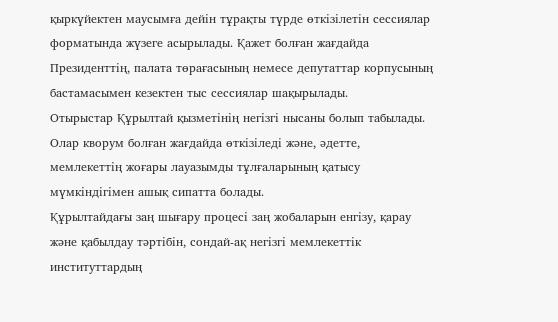қыркүйектен маусымға дейін тұрақты түрде өткізілетін сессиялар форматында жүзеге асырылады. Қажет болған жағдайда Президенттің, палата төрағасының немесе депутаттар корпусының бастамасымен кезектен тыс сессиялар шақырылады.
Отырыстар Құрылтай қызметінің негізгі нысаны болып табылады. Олар кворум болған жағдайда өткізіледі және, әдетте, мемлекеттің жоғары лауазымды тұлғаларының қатысу мүмкіндігімен ашық сипатта болады.
Құрылтайдағы заң шығару процесі заң жобаларын енгізу, қарау және қабылдау тәртібін, сондай-ақ негізгі мемлекеттік институттардың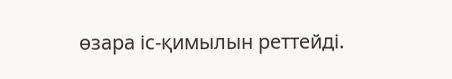өзара іс-қимылын реттейді.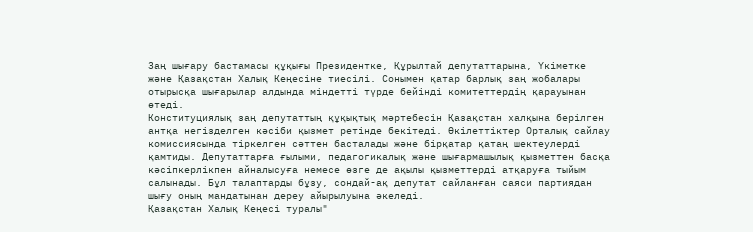Заң шығару бастамасы құқығы Президентке, Құрылтай депутаттарына, Үкіметке және Қазақстан Халық Кеңесіне тиесілі. Сонымен қатар барлық заң жобалары отырысқа шығарылар алдында міндетті түрде бейінді комитеттердің қарауынан өтеді.
Конституциялық заң депутаттың құқықтық мәртебесін Қазақстан халқына берілген антқа негізделген кәсіби қызмет ретінде бекітеді. Өкілеттіктер Орталық сайлау комиссиясында тіркелген сәттен басталады және бірқатар қатаң шектеулерді қамтиды. Депутаттарға ғылыми, педагогикалық және шығармашылық қызметтен басқа кәсіпкерлікпен айналысуға немесе өзге де ақылы қызметтерді атқаруға тыйым салынады. Бұл талаптарды бұзу, сондай-ақ депутат сайланған саяси партиядан шығу оның мандатынан дереу айырылуына әкеледі.
Қазақстан Халық Кеңесі туралы"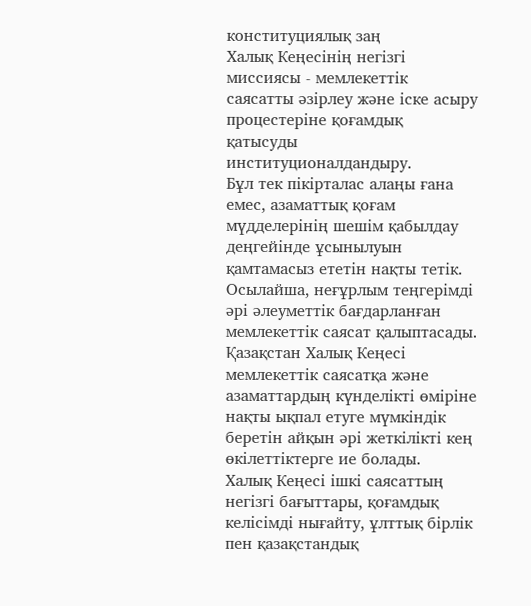конституциялық заң
Халық Кеңесінің негізгі миссиясы - мемлекеттік саясатты әзірлеу және іске асыру процестеріне қоғамдық қатысуды институционалдандыру.
Бұл тек пікірталас алаңы ғана емес, азаматтық қоғам мүдделерінің шешім қабылдау деңгейінде ұсынылуын қамтамасыз ететін нақты тетік. Осылайша, неғұрлым теңгерімді әрі әлеуметтік бағдарланған мемлекеттік саясат қалыптасады.
Қазақстан Халық Кеңесі мемлекеттік саясатқа және азаматтардың күнделікті өміріне нақты ықпал етуге мүмкіндік беретін айқын әрі жеткілікті кең өкілеттіктерге ие болады.
Халық Кеңесі ішкі саясаттың негізгі бағыттары, қоғамдық келісімді нығайту, ұлттық бірлік пен қазақстандық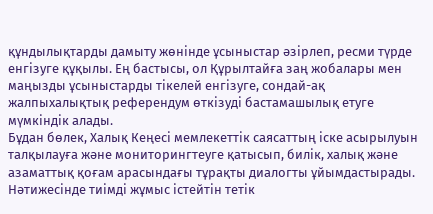құндылықтарды дамыту жөнінде ұсыныстар әзірлеп, ресми түрде енгізуге құқылы. Ең бастысы, ол Құрылтайға заң жобалары мен маңызды ұсыныстарды тікелей енгізуге, сондай-ақ жалпыхалықтық референдум өткізуді бастамашылық етуге мүмкіндік алады.
Бұдан бөлек, Халық Кеңесі мемлекеттік саясаттың іске асырылуын талқылауға және мониторингтеуге қатысып, билік, халық және азаматтық қоғам арасындағы тұрақты диалогты ұйымдастырады.
Нәтижесінде тиімді жұмыс істейтін тетік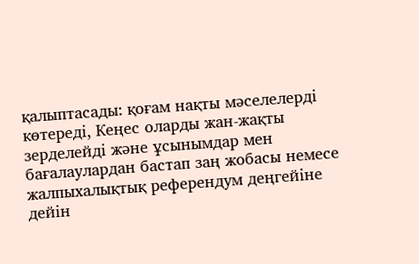қалыптасады: қоғам нақты мәселелерді көтереді, Кеңес оларды жан-жақты зерделейді және ұсынымдар мен бағалаулардан бастап заң жобасы немесе жалпыхалықтық референдум деңгейіне дейін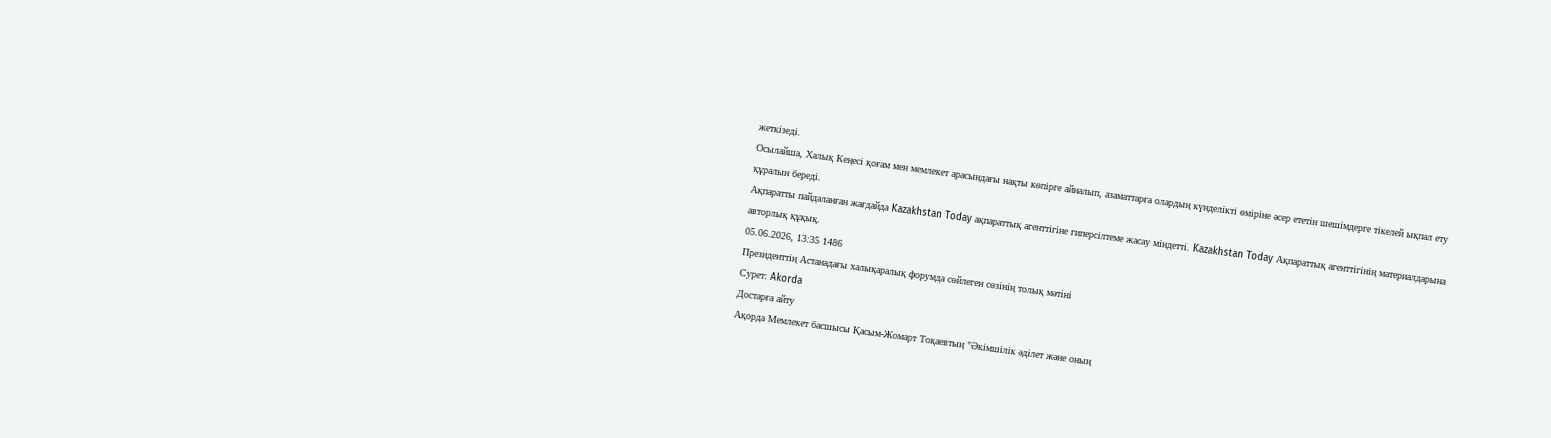жеткізеді.
Осылайша, Халық Кеңесі қоғам мен мемлекет арасындағы нақты көпірге айналып, азаматтарға олардың күнделікті өміріне әсер ететін шешімдерге тікелей ықпал ету құралын береді.
Ақпаратты пайдаланған жағдайда Kazakhstan Today ақпараттық агенттігіне гиперсілтеме жасау міндетті. Kazakhstan Today Ақпараттық агенттігінің материалдарына авторлық құқық.
05.06.2026, 13:35 1486
Президенттің Астанадағы халықаралық форумда сөйлеген сөзінің толық мәтіні
Сурет: Akorda
Достарға айту
Ақорда Мемлекет басшысы Қасым-Жомарт Тоқаевтың "Әкімшілік әділет және оның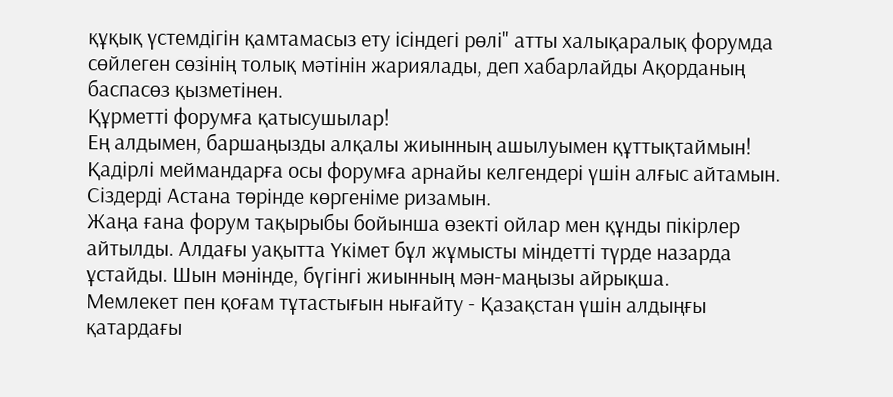құқық үстемдігін қамтамасыз ету ісіндегі рөлі" атты халықаралық форумда сөйлеген сөзінің толық мәтінін жариялады, деп хабарлайды Ақорданың баспасөз қызметінен.
Құрметті форумға қатысушылар!
Ең алдымен, баршаңызды алқалы жиынның ашылуымен құттықтаймын! Қадірлі меймандарға осы форумға арнайы келгендері үшін алғыс айтамын. Сіздерді Астана төрінде көргеніме ризамын.
Жаңа ғана форум тақырыбы бойынша өзекті ойлар мен құнды пікірлер айтылды. Алдағы уақытта Үкімет бұл жұмысты міндетті түрде назарда ұстайды. Шын мәнінде, бүгінгі жиынның мән-маңызы айрықша.
Мемлекет пен қоғам тұтастығын нығайту - Қазақстан үшін алдыңғы қатардағы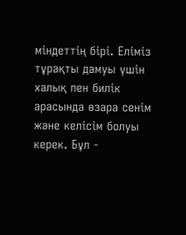міндеттің бірі. Еліміз тұрақты дамуы үшін халық пен билік арасында өзара сенім және келісім болуы керек. Бұл -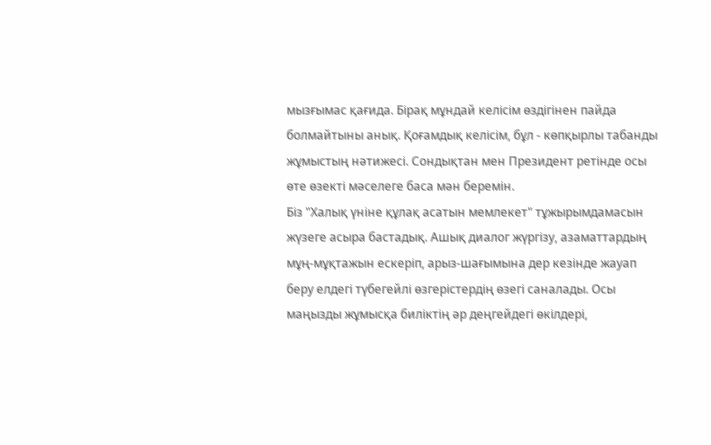мызғымас қағида. Бірақ мұндай келісім өздігінен пайда болмайтыны анық. Қоғамдық келісім, бұл - көпқырлы табанды жұмыстың нәтижесі. Сондықтан мен Президент ретінде осы өте өзекті мәселеге баса мән беремін.
Біз "Халық үніне құлақ асатын мемлекет" тұжырымдамасын жүзеге асыра бастадық. Ашық диалог жүргізу, азаматтардың мұң-мұқтажын ескеріп, арыз-шағымына дер кезінде жауап беру елдегі түбегейлі өзгерістердің өзегі саналады. Осы маңызды жұмысқа биліктің әр деңгейдегі өкілдері,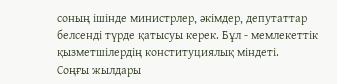соның ішінде министрлер, әкімдер, депутаттар белсенді түрде қатысуы керек. Бұл - мемлекеттік қызметшілердің конституциялық міндеті.
Соңғы жылдары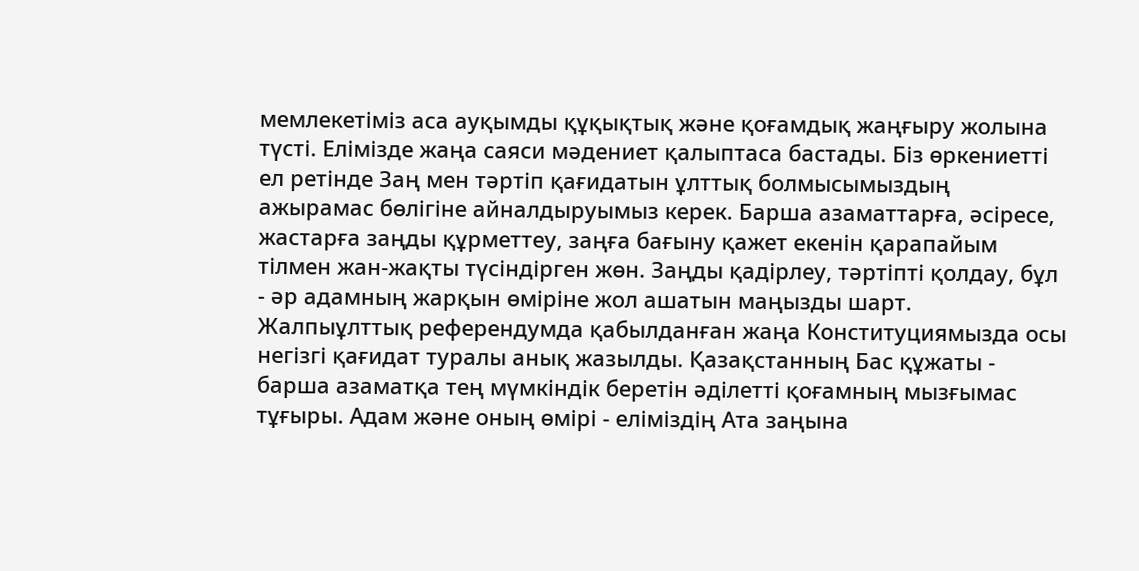мемлекетіміз аса ауқымды құқықтық және қоғамдық жаңғыру жолына түсті. Елімізде жаңа саяси мәдениет қалыптаса бастады. Біз өркениетті ел ретінде Заң мен тәртіп қағидатын ұлттық болмысымыздың ажырамас бөлігіне айналдыруымыз керек. Барша азаматтарға, әсіресе, жастарға заңды құрметтеу, заңға бағыну қажет екенін қарапайым тілмен жан-жақты түсіндірген жөн. Заңды қадірлеу, тәртіпті қолдау, бұл - әр адамның жарқын өміріне жол ашатын маңызды шарт.
Жалпыұлттық референдумда қабылданған жаңа Конституциямызда осы негізгі қағидат туралы анық жазылды. Қазақстанның Бас құжаты - барша азаматқа тең мүмкіндік беретін әділетті қоғамның мызғымас тұғыры. Адам және оның өмірі - еліміздің Ата заңына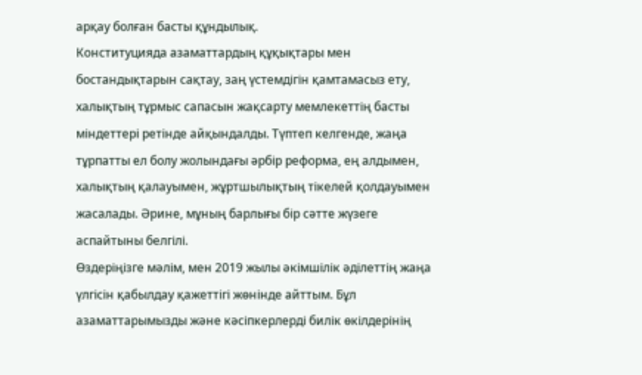арқау болған басты құндылық.
Конституцияда азаматтардың құқықтары мен бостандықтарын сақтау, заң үстемдігін қамтамасыз ету, халықтың тұрмыс сапасын жақсарту мемлекеттің басты міндеттері ретінде айқындалды. Түптеп келгенде, жаңа тұрпатты ел болу жолындағы әрбір реформа, ең алдымен, халықтың қалауымен, жұртшылықтың тікелей қолдауымен жасалады. Әрине, мұның барлығы бір сәтте жүзеге аспайтыны белгілі.
Өздеріңізге мәлім, мен 2019 жылы әкімшілік әділеттің жаңа үлгісін қабылдау қажеттігі жөнінде айттым. Бұл азаматтарымызды және кәсіпкерлерді билік өкілдерінің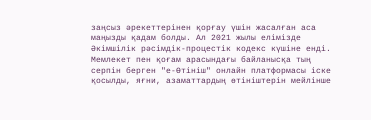заңсыз әрекеттерінен қорғау үшін жасалған аса маңызды қадам болды. Ал 2021 жылы елімізде Әкімшілік рәсімдік-процестік кодекс күшіне енді.
Мемлекет пен қоғам арасындағы байланысқа тың серпін берген "е-Өтініш" онлайн платформасы іске қосылды, яғни, азаматтардың өтініштерін мейлінше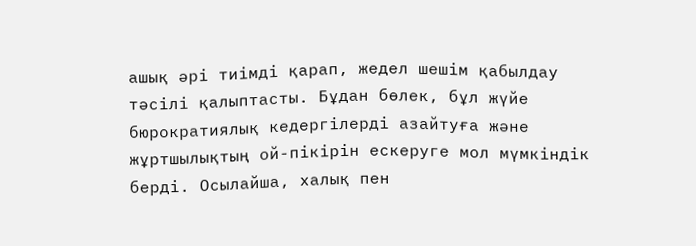ашық әрі тиімді қарап, жедел шешім қабылдау тәсілі қалыптасты. Бұдан бөлек, бұл жүйе бюрократиялық кедергілерді азайтуға және жұртшылықтың ой-пікірін ескеруге мол мүмкіндік берді. Осылайша, халық пен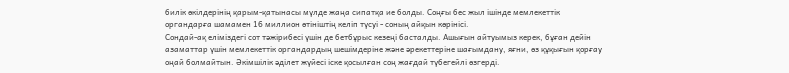билік өкілдерінің қарым-қатынасы мүлде жаңа сипатқа ие болды. Соңғы бес жыл ішінде мемлекеттік органдарға шамамен 16 миллион өтініштің келіп түсуі - соның айқын көрінісі.
Сондай-ақ еліміздегі сот тәжірибесі үшін де бетбұрыс кезеңі басталды. Ашығын айтуымыз керек, бұған дейін азаматтар үшін мемлекеттік органдардың шешімдеріне және әрекеттеріне шағымдану, яғни, өз құқығын қорғау оңай болмайтын. Әкімшілік әділет жүйесі іске қосылған соң жағдай түбегейлі өзгерді.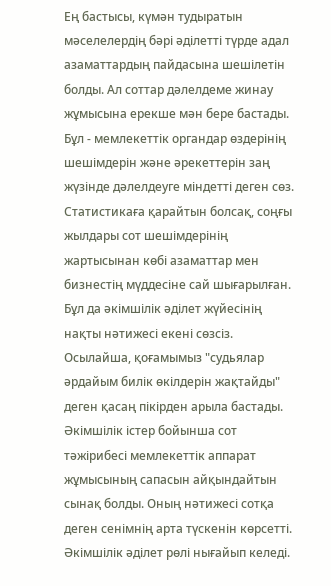Ең бастысы, күмән тудыратын мәселелердің бәрі әділетті түрде адал азаматтардың пайдасына шешілетін болды. Ал соттар дәлелдеме жинау жұмысына ерекше мән бере бастады. Бұл - мемлекеттік органдар өздерінің шешімдерін және әрекеттерін заң жүзінде дәлелдеуге міндетті деген сөз. Статистикаға қарайтын болсақ, соңғы жылдары сот шешімдерінің жартысынан көбі азаматтар мен бизнестің мүддесіне сай шығарылған. Бұл да әкімшілік әділет жүйесінің нақты нәтижесі екені сөзсіз. Осылайша, қоғамымыз "судьялар әрдайым билік өкілдерін жақтайды" деген қасаң пікірден арыла бастады.
Әкімшілік істер бойынша сот тәжірибесі мемлекеттік аппарат жұмысының сапасын айқындайтын сынақ болды. Оның нәтижесі сотқа деген сенімнің арта түскенін көрсетті.
Әкімшілік әділет рөлі нығайып келеді.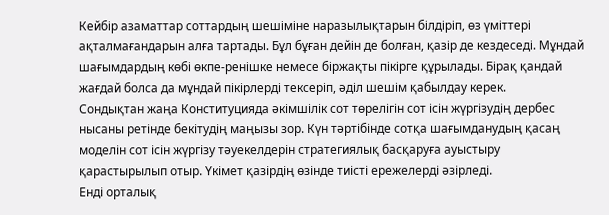Кейбір азаматтар соттардың шешіміне наразылықтарын білдіріп, өз үміттері ақталмағандарын алға тартады. Бұл бұған дейін де болған, қазір де кездеседі. Мұндай шағымдардың көбі өкпе-ренішке немесе біржақты пікірге құрылады. Бірақ қандай жағдай болса да мұндай пікірлерді тексеріп, әділ шешім қабылдау керек.
Сондықтан жаңа Конституцияда әкімшілік сот төрелігін сот ісін жүргізудің дербес нысаны ретінде бекітудің маңызы зор. Күн тәртібінде сотқа шағымданудың қасаң моделін сот ісін жүргізу тәуекелдерін стратегиялық басқаруға ауыстыру қарастырылып отыр. Үкімет қазірдің өзінде тиісті ережелерді әзірледі.
Енді орталық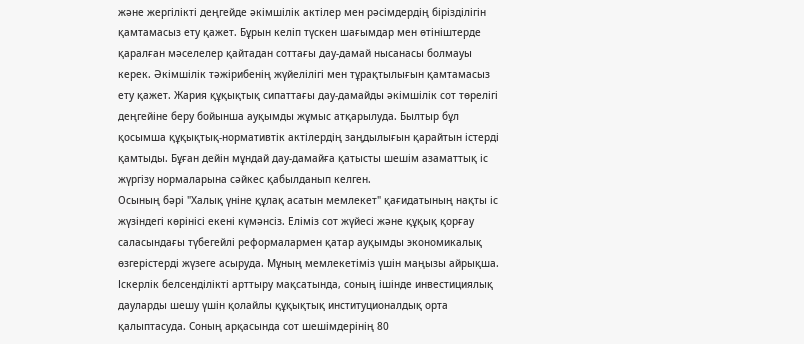және жергілікті деңгейде әкімшілік актілер мен рәсімдердің бірізділігін қамтамасыз ету қажет. Бұрын келіп түскен шағымдар мен өтініштерде қаралған мәселелер қайтадан соттағы дау-дамай нысанасы болмауы керек. Әкімшілік тәжірибенің жүйелілігі мен тұрақтылығын қамтамасыз ету қажет. Жария құқықтық сипаттағы дау-дамайды әкімшілік сот төрелігі деңгейіне беру бойынша ауқымды жұмыс атқарылуда. Былтыр бұл қосымша құқықтық-нормативтік актілердің заңдылығын қарайтын істерді қамтыды. Бұған дейін мұндай дау-дамайға қатысты шешім азаматтық іс жүргізу нормаларына сәйкес қабылданып келген.
Осының бәрі "Халық үніне құлақ асатын мемлекет" қағидатының нақты іс жүзіндегі көрінісі екені күмәнсіз. Еліміз сот жүйесі және құқық қорғау саласындағы түбегейлі реформалармен қатар ауқымды экономикалық өзгерістерді жүзеге асыруда. Мұның мемлекетіміз үшін маңызы айрықша.
Іскерлік белсенділікті арттыру мақсатында, соның ішінде инвестициялық дауларды шешу үшін қолайлы құқықтық институционалдық орта қалыптасуда. Соның арқасында сот шешімдерінің 80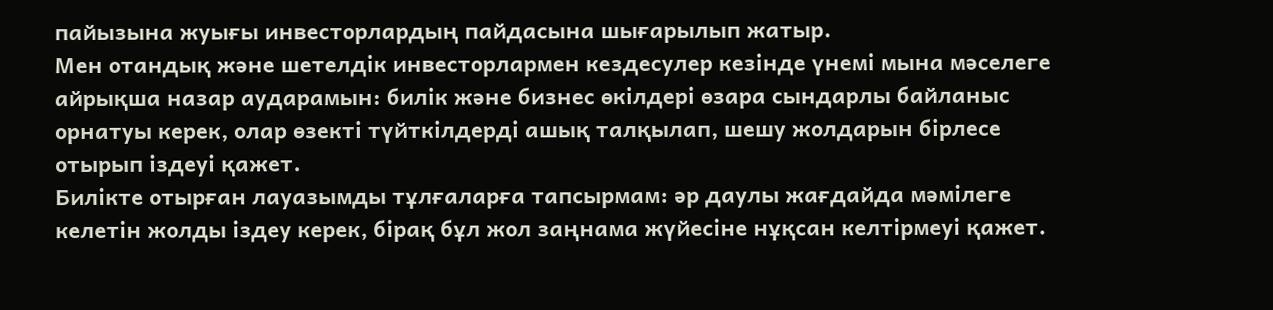пайызына жуығы инвесторлардың пайдасына шығарылып жатыр.
Мен отандық және шетелдік инвесторлармен кездесулер кезінде үнемі мына мәселеге айрықша назар аударамын: билік және бизнес өкілдері өзара сындарлы байланыс орнатуы керек, олар өзекті түйткілдерді ашық талқылап, шешу жолдарын бірлесе отырып іздеуі қажет.
Билікте отырған лауазымды тұлғаларға тапсырмам: әр даулы жағдайда мәмілеге келетін жолды іздеу керек, бірақ бұл жол заңнама жүйесіне нұқсан келтірмеуі қажет.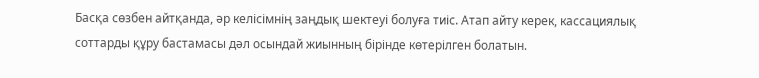Басқа сөзбен айтқанда, әр келісімнің заңдық шектеуі болуға тиіс. Атап айту керек, кассациялық соттарды құру бастамасы дәл осындай жиынның бірінде көтерілген болатын.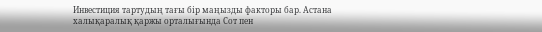Инвестиция тартудың тағы бір маңызды факторы бар. Астана халықаралық қаржы орталығында Сот пен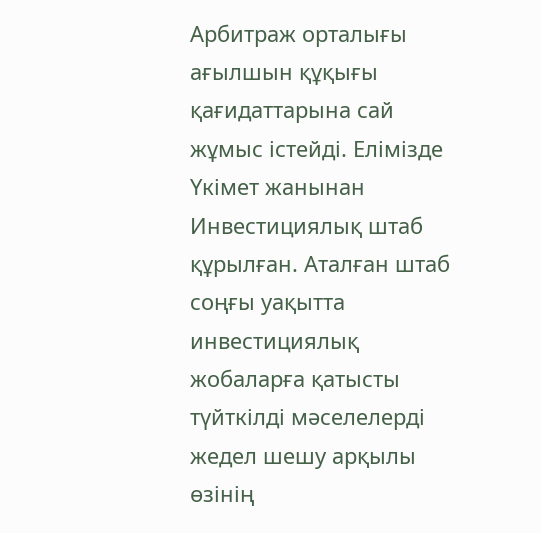Арбитраж орталығы ағылшын құқығы қағидаттарына сай жұмыс істейді. Елімізде Үкімет жанынан Инвестициялық штаб құрылған. Аталған штаб соңғы уақытта инвестициялық жобаларға қатысты түйткілді мәселелерді жедел шешу арқылы өзінің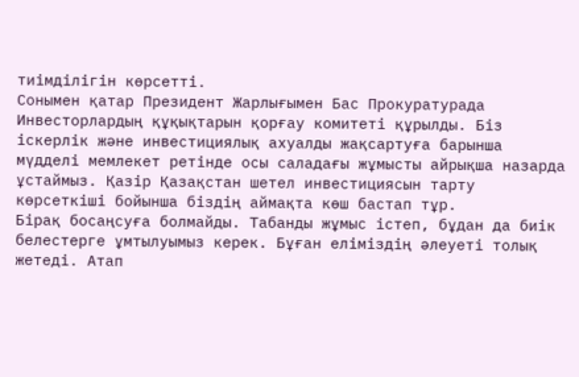тиімділігін көрсетті.
Сонымен қатар Президент Жарлығымен Бас Прокуратурада Инвесторлардың құқықтарын қорғау комитеті құрылды. Біз іскерлік және инвестициялық ахуалды жақсартуға барынша мүдделі мемлекет ретінде осы саладағы жұмысты айрықша назарда ұстаймыз. Қазір Қазақстан шетел инвестициясын тарту көрсеткіші бойынша біздің аймақта көш бастап тұр.
Бірақ босаңсуға болмайды. Табанды жұмыс істеп, бұдан да биік белестерге ұмтылуымыз керек. Бұған еліміздің әлеуеті толық жетеді. Атап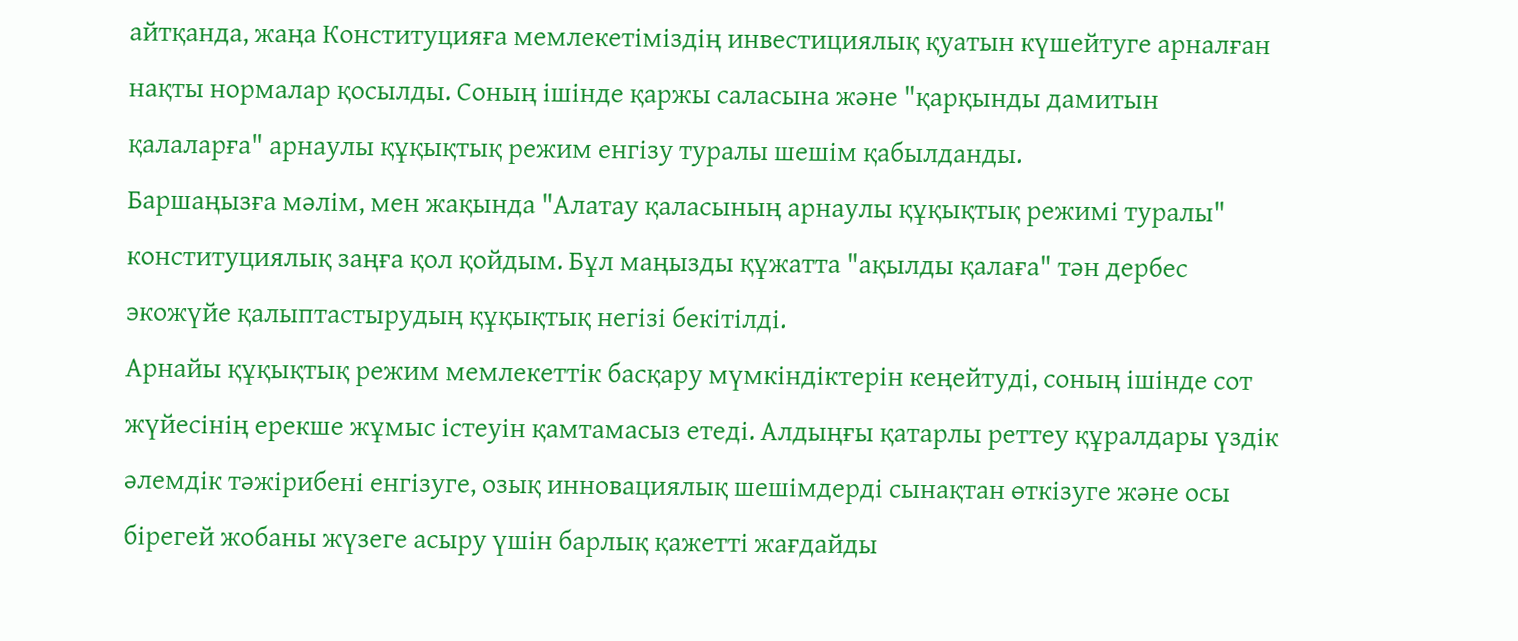айтқанда, жаңа Конституцияға мемлекетіміздің инвестициялық қуатын күшейтуге арналған нақты нормалар қосылды. Соның ішінде қаржы саласына және "қарқынды дамитын қалаларға" арнаулы құқықтық режим енгізу туралы шешім қабылданды.
Баршаңызға мәлім, мен жақында "Алатау қаласының арнаулы құқықтық режимі туралы" конституциялық заңға қол қойдым. Бұл маңызды құжатта "ақылды қалаға" тән дербес экожүйе қалыптастырудың құқықтық негізі бекітілді.
Арнайы құқықтық режим мемлекеттік басқару мүмкіндіктерін кеңейтуді, соның ішінде сот жүйесінің ерекше жұмыс істеуін қамтамасыз етеді. Алдыңғы қатарлы реттеу құралдары үздік әлемдік тәжірибені енгізуге, озық инновациялық шешімдерді сынақтан өткізуге және осы бірегей жобаны жүзеге асыру үшін барлық қажетті жағдайды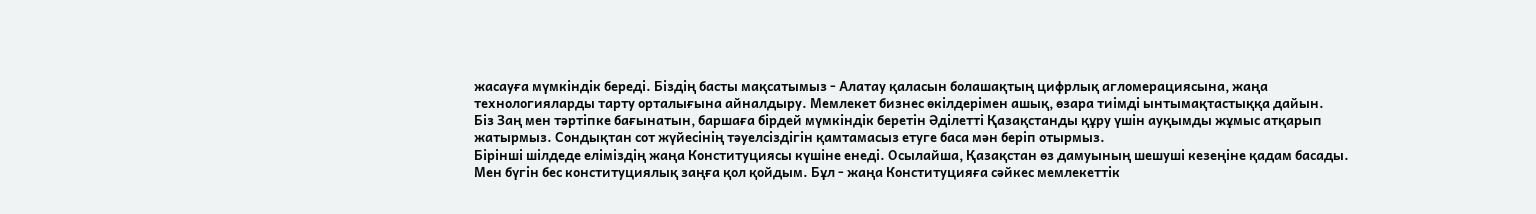жасауға мүмкіндік береді. Біздің басты мақсатымыз - Алатау қаласын болашақтың цифрлық агломерациясына, жаңа технологияларды тарту орталығына айналдыру. Мемлекет бизнес өкілдерімен ашық, өзара тиімді ынтымақтастыққа дайын.
Біз Заң мен тәртіпке бағынатын, баршаға бірдей мүмкіндік беретін Әділетті Қазақстанды құру үшін ауқымды жұмыс атқарып жатырмыз. Сондықтан сот жүйесінің тәуелсіздігін қамтамасыз етуге баса мән беріп отырмыз.
Бірінші шілдеде еліміздің жаңа Конституциясы күшіне енеді. Осылайша, Қазақстан өз дамуының шешуші кезеңіне қадам басады. Мен бүгін бес конституциялық заңға қол қойдым. Бұл - жаңа Конституцияға сәйкес мемлекеттік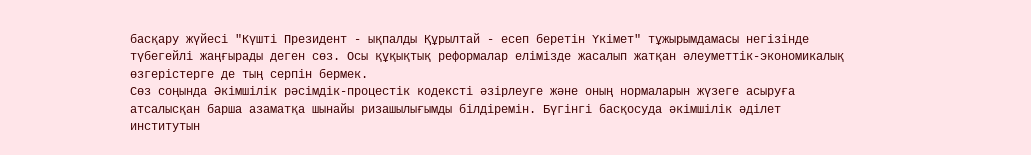басқару жүйесі "Күшті Президент - ықпалды Құрылтай - есеп беретін Үкімет" тұжырымдамасы негізінде түбегейлі жаңғырады деген сөз. Осы құқықтық реформалар елімізде жасалып жатқан әлеуметтік-экономикалық өзгерістерге де тың серпін бермек.
Сөз соңында Әкімшілік рәсімдік-процестік кодексті әзірлеуге және оның нормаларын жүзеге асыруға атсалысқан барша азаматқа шынайы ризашылығымды білдіремін. Бүгінгі басқосуда әкімшілік әділет институтын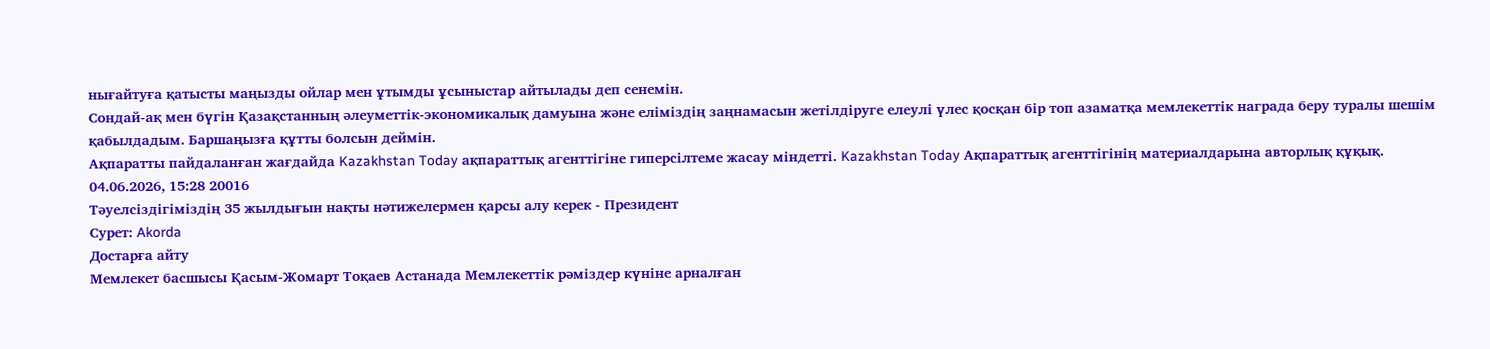нығайтуға қатысты маңызды ойлар мен ұтымды ұсыныстар айтылады деп сенемін.
Сондай-ақ мен бүгін Қазақстанның әлеуметтік-экономикалық дамуына және еліміздің заңнамасын жетілдіруге елеулі үлес қосқан бір топ азаматқа мемлекеттік награда беру туралы шешім қабылдадым. Баршаңызға құтты болсын деймін.
Ақпаратты пайдаланған жағдайда Kazakhstan Today ақпараттық агенттігіне гиперсілтеме жасау міндетті. Kazakhstan Today Ақпараттық агенттігінің материалдарына авторлық құқық.
04.06.2026, 15:28 20016
Тәуелсіздігіміздің 35 жылдығын нақты нәтижелермен қарсы алу керек - Президент
Сурет: Akorda
Достарға айту
Мемлекет басшысы Қасым-Жомарт Тоқаев Астанада Мемлекеттік рәміздер күніне арналған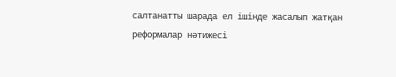салтанатты шарада ел ішінде жасалып жатқан реформалар нәтижесі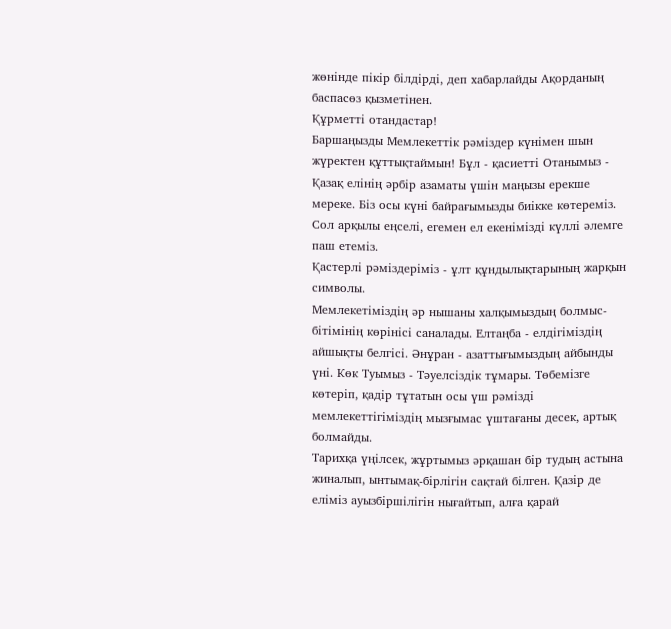жөнінде пікір білдірді, деп хабарлайды Ақорданың баспасөз қызметінен.
Құрметті отандастар!
Баршаңызды Мемлекеттік рәміздер күнімен шын жүректен құттықтаймын! Бұл - қасиетті Отанымыз - Қазақ елінің әрбір азаматы үшін маңызы ерекше мереке. Біз осы күні байрағымызды биікке көтереміз. Сол арқылы еңселі, егемен ел екенімізді күллі әлемге паш етеміз.
Қастерлі рәміздеріміз - ұлт құндылықтарының жарқын символы.
Мемлекетіміздің әр нышаны халқымыздың болмыс-бітімінің көрінісі саналады. Елтаңба - елдігіміздің айшықты белгісі. Әнұран - азаттығымыздың айбынды үні. Көк Туымыз - Тәуелсіздік тұмары. Төбемізге көтеріп, қадір тұтатын осы үш рәмізді мемлекеттігіміздің мызғымас үштағаны десек, артық болмайды.
Тарихқа үңілсек, жұртымыз әрқашан бір тудың астына жиналып, ынтымақ-бірлігін сақтай білген. Қазір де еліміз ауызбіршілігін нығайтып, алға қарай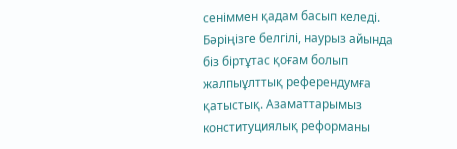сеніммен қадам басып келеді.
Бәріңізге белгілі, наурыз айында біз біртұтас қоғам болып жалпыұлттық референдумға қатыстық. Азаматтарымыз конституциялық реформаны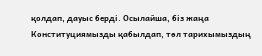қолдап, дауыс берді. Осылайша, біз жаңа Конституциямызды қабылдап, төл тарихымыздың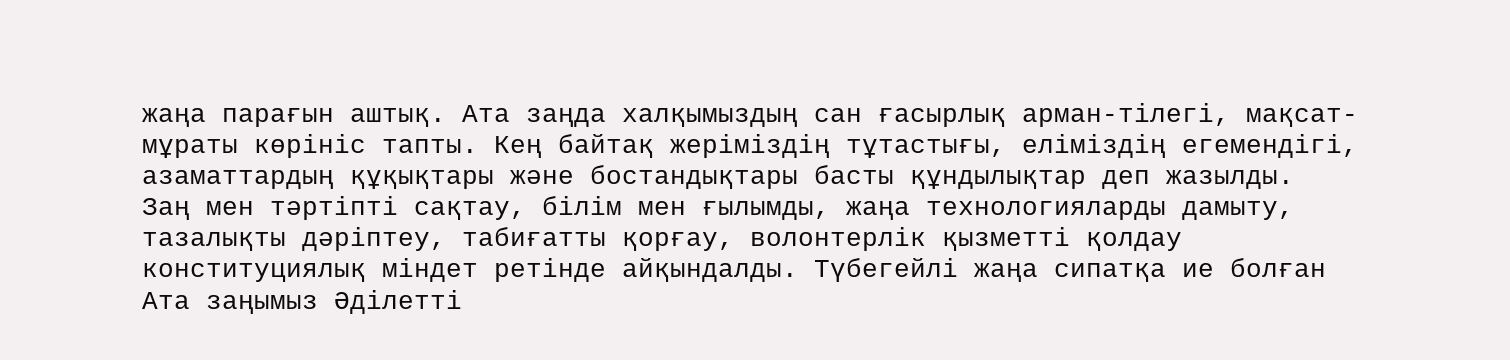жаңа парағын аштық. Ата заңда халқымыздың сан ғасырлық арман-тілегі, мақсат-мұраты көрініс тапты. Кең байтақ жеріміздің тұтастығы, еліміздің егемендігі, азаматтардың құқықтары және бостандықтары басты құндылықтар деп жазылды.
Заң мен тәртіпті сақтау, білім мен ғылымды, жаңа технологияларды дамыту, тазалықты дәріптеу, табиғатты қорғау, волонтерлік қызметті қолдау конституциялық міндет ретінде айқындалды. Түбегейлі жаңа сипатқа ие болған Ата заңымыз Әділетті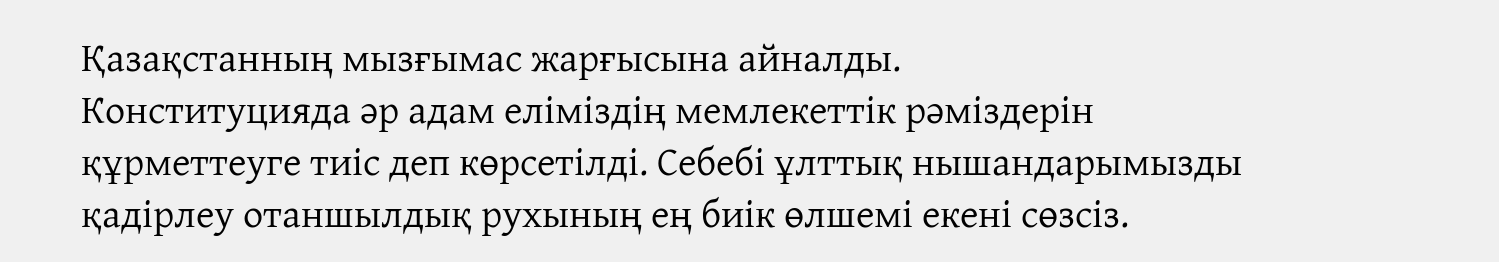Қазақстанның мызғымас жарғысына айналды.
Конституцияда әр адам еліміздің мемлекеттік рәміздерін құрметтеуге тиіс деп көрсетілді. Себебі ұлттық нышандарымызды қадірлеу отаншылдық рухының ең биік өлшемі екені сөзсіз.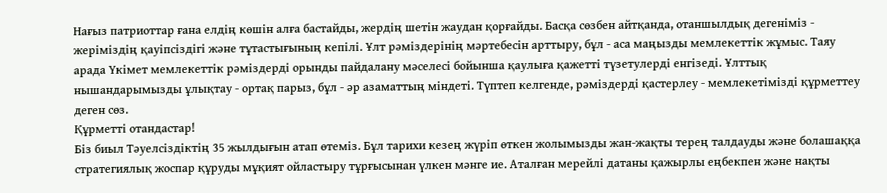Нағыз патриоттар ғана елдің көшін алға бастайды, жердің шетін жаудан қорғайды. Басқа сөзбен айтқанда, отаншылдық дегеніміз - жеріміздің қауіпсіздігі және тұтастығының кепілі. Ұлт рәміздерінің мәртебесін арттыру, бұл - аса маңызды мемлекеттік жұмыс. Таяу арада Үкімет мемлекеттік рәміздерді орынды пайдалану мәселесі бойынша қаулыға қажетті түзетулерді енгізеді. Ұлттық нышандарымызды ұлықтау - ортақ парыз, бұл - әр азаматтың міндеті. Түптеп келгенде, рәміздерді қастерлеу - мемлекетімізді құрметтеу деген сөз.
Құрметті отандастар!
Біз биыл Тәуелсіздіктің 35 жылдығын атап өтеміз. Бұл тарихи кезең жүріп өткен жолымызды жан-жақты терең талдауды және болашаққа стратегиялық жоспар құруды мұқият ойластыру тұрғысынан үлкен мәнге ие. Аталған мерейлі датаны қажырлы еңбекпен және нақты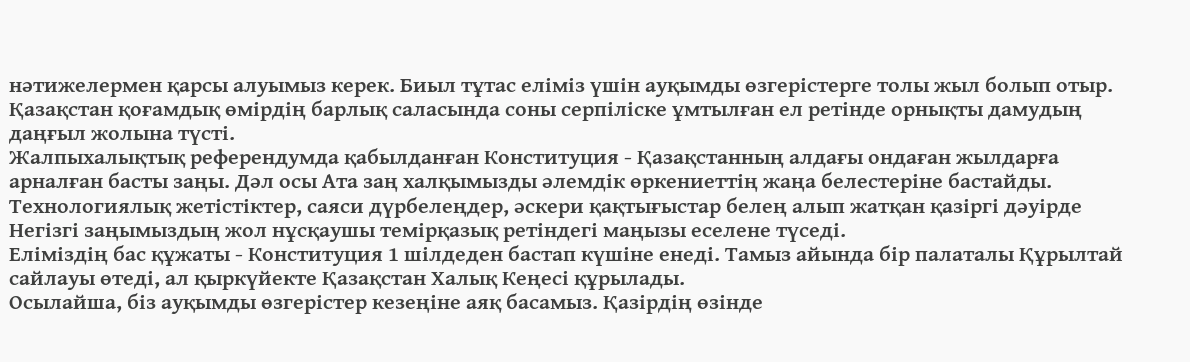нәтижелермен қарсы алуымыз керек. Биыл тұтас еліміз үшін ауқымды өзгерістерге толы жыл болып отыр. Қазақстан қоғамдық өмірдің барлық саласында соны серпіліске ұмтылған ел ретінде орнықты дамудың даңғыл жолына түсті.
Жалпыхалықтық референдумда қабылданған Конституция - Қазақстанның алдағы ондаған жылдарға арналған басты заңы. Дәл осы Ата заң халқымызды әлемдік өркениеттің жаңа белестеріне бастайды. Технологиялық жетістіктер, саяси дүрбелеңдер, әскери қақтығыстар белең алып жатқан қазіргі дәуірде Негізгі заңымыздың жол нұсқаушы темірқазық ретіндегі маңызы еселене түседі.
Еліміздің бас құжаты - Конституция 1 шілдеден бастап күшіне енеді. Тамыз айында бір палаталы Құрылтай сайлауы өтеді, ал қыркүйекте Қазақстан Халық Кеңесі құрылады.
Осылайша, біз ауқымды өзгерістер кезеңіне аяқ басамыз. Қазірдің өзінде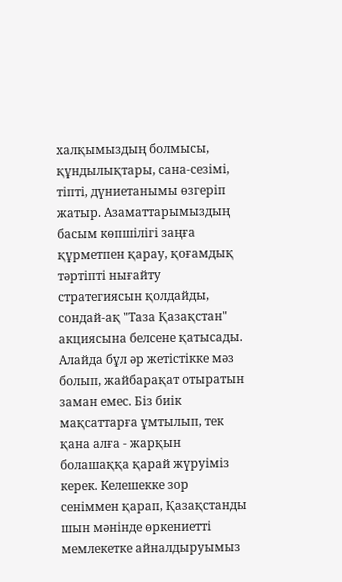халқымыздың болмысы, құндылықтары, сана-сезімі, тіпті, дүниетанымы өзгеріп жатыр. Азаматтарымыздың басым көпшілігі заңға құрметпен қарау, қоғамдық тәртіпті нығайту стратегиясын қолдайды, сондай-ақ "Таза Қазақстан" акциясына белсене қатысады.
Алайда бұл әр жетістікке мәз болып, жайбарақат отыратын заман емес. Біз биік мақсаттарға ұмтылып, тек қана алға - жарқын болашаққа қарай жүруіміз керек. Келешекке зор сеніммен қарап, Қазақстанды шын мәнінде өркениетті мемлекетке айналдыруымыз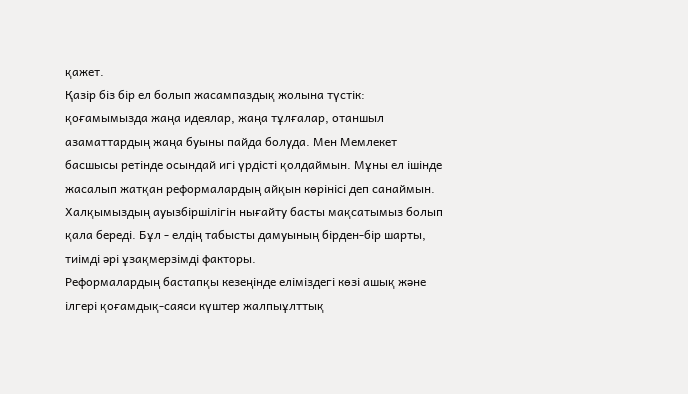қажет.
Қазір біз бір ел болып жасампаздық жолына түстік: қоғамымызда жаңа идеялар, жаңа тұлғалар, отаншыл азаматтардың жаңа буыны пайда болуда. Мен Мемлекет басшысы ретінде осындай игі үрдісті қолдаймын. Мұны ел ішінде жасалып жатқан реформалардың айқын көрінісі деп санаймын.
Халқымыздың ауызбіршілігін нығайту басты мақсатымыз болып қала береді. Бұл - елдің табысты дамуының бірден-бір шарты, тиімді әрі ұзақмерзімді факторы.
Реформалардың бастапқы кезеңінде еліміздегі көзі ашық және ілгері қоғамдық-саяси күштер жалпыұлттық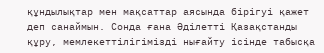құндылықтар мен мақсаттар аясында бірігуі қажет деп санаймын. Сонда ғана Әділетті Қазақстанды құру, мемлекеттілігімізді нығайту ісінде табысқа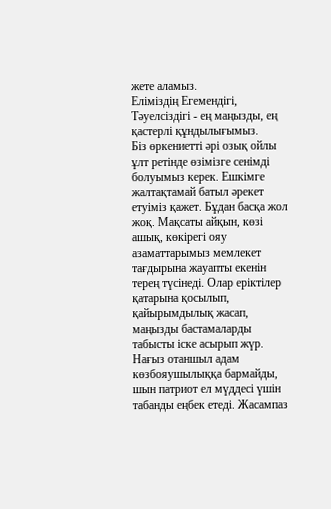жете аламыз.
Еліміздің Егемендігі, Тәуелсіздігі - ең маңызды, ең қастерлі құндылығымыз.
Біз өркениетті әрі озық ойлы ұлт ретінде өзімізге сенімді болуымыз керек. Ешкімге жалтақтамай батыл әрекет етуіміз қажет. Бұдан басқа жол жоқ. Мақсаты айқын, көзі ашық, көкірегі ояу азаматтарымыз мемлекет тағдырына жауапты екенін терең түсінеді. Олар еріктілер қатарына қосылып, қайырымдылық жасап, маңызды бастамаларды табысты іске асырып жүр.
Нағыз отаншыл адам көзбояушылыққа бармайды, шын патриот ел мүддесі үшін табанды еңбек етеді. Жасампаз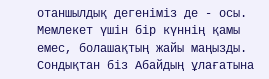отаншылдық дегеніміз де - осы.
Мемлекет үшін бір күннің қамы емес, болашақтың жайы маңызды. Сондықтан біз Абайдың ұлағатына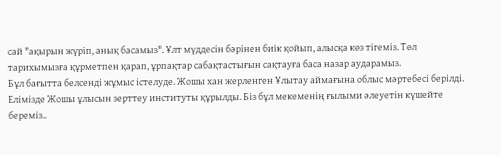сай "ақырын жүріп, анық басамыз". Ұлт мүддесін бәрінен биік қойып, алысқа көз тігеміз. Төл тарихымызға құрметпен қарап, ұрпақтар сабақтастығын сақтауға баса назар аударамыз.
Бұл бағытта белсенді жұмыс істелуде. Жошы хан жерленген Ұлытау аймағына облыс мәртебесі берілді. Елімізде Жошы ұлысын зерттеу институты құрылды. Біз бұл мекеменің ғылыми әлеуетін күшейте береміз..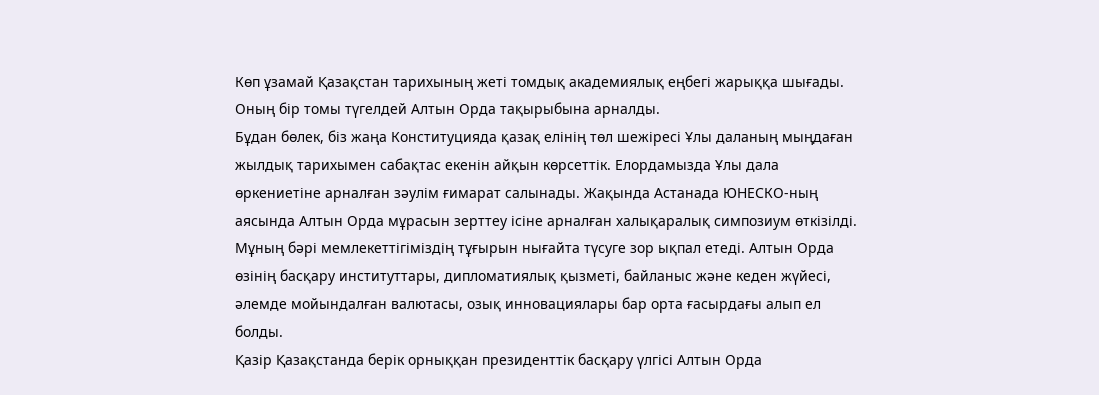Көп ұзамай Қазақстан тарихының жеті томдық академиялық еңбегі жарыққа шығады. Оның бір томы түгелдей Алтын Орда тақырыбына арналды.
Бұдан бөлек, біз жаңа Конституцияда қазақ елінің төл шежіресі Ұлы даланың мыңдаған жылдық тарихымен сабақтас екенін айқын көрсеттік. Елордамызда Ұлы дала өркениетіне арналған зәулім ғимарат салынады. Жақында Астанада ЮНЕСКО-ның аясында Алтын Орда мұрасын зерттеу ісіне арналған халықаралық симпозиум өткізілді. Мұның бәрі мемлекеттігіміздің тұғырын нығайта түсуге зор ықпал етеді. Алтын Орда өзінің басқару институттары, дипломатиялық қызметі, байланыс және кеден жүйесі, әлемде мойындалған валютасы, озық инновациялары бар орта ғасырдағы алып ел болды.
Қазір Қазақстанда берік орныққан президенттік басқару үлгісі Алтын Орда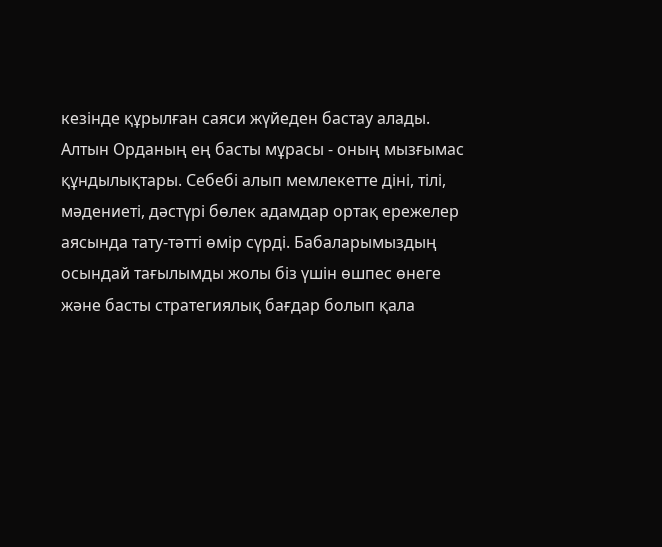кезінде құрылған саяси жүйеден бастау алады. Алтын Орданың ең басты мұрасы - оның мызғымас құндылықтары. Себебі алып мемлекетте діні, тілі, мәдениеті, дәстүрі бөлек адамдар ортақ ережелер аясында тату-тәтті өмір сүрді. Бабаларымыздың осындай тағылымды жолы біз үшін өшпес өнеге және басты стратегиялық бағдар болып қала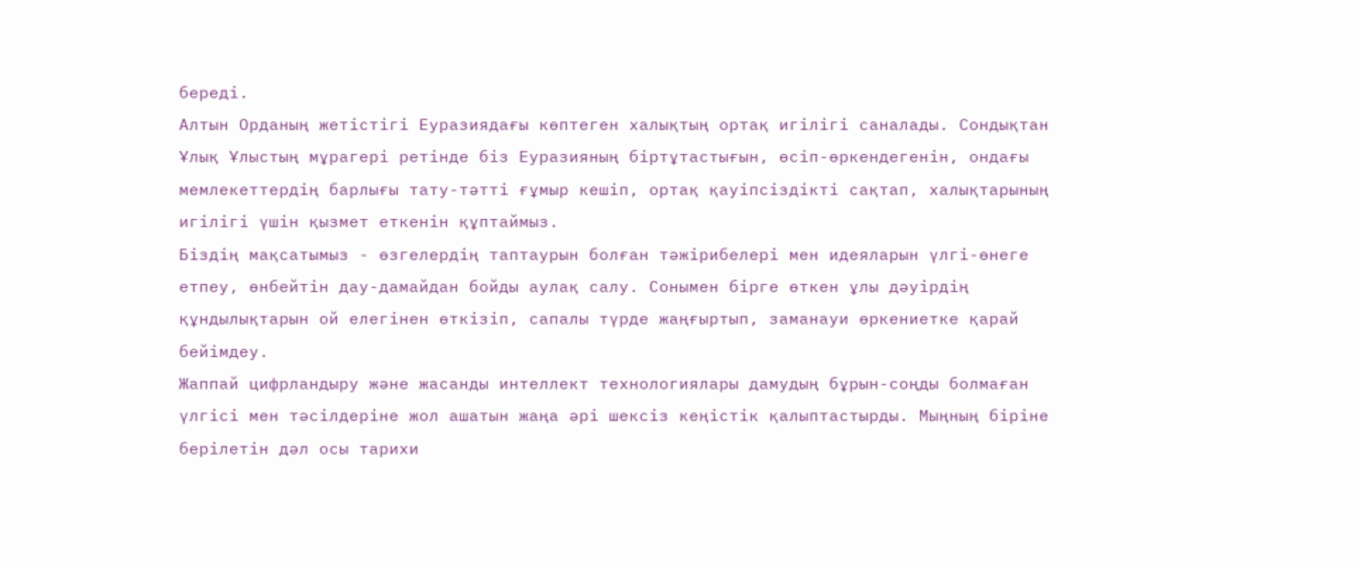береді.
Алтын Орданың жетістігі Еуразиядағы көптеген халықтың ортақ игілігі саналады. Сондықтан Ұлық Ұлыстың мұрагері ретінде біз Еуразияның біртұтастығын, өсіп-өркендегенін, ондағы мемлекеттердің барлығы тату-тәтті ғұмыр кешіп, ортақ қауіпсіздікті сақтап, халықтарының игілігі үшін қызмет еткенін құптаймыз.
Біздің мақсатымыз - өзгелердің таптаурын болған тәжірибелері мен идеяларын үлгі-өнеге етпеу, өнбейтін дау-дамайдан бойды аулақ салу. Сонымен бірге өткен ұлы дәуірдің құндылықтарын ой елегінен өткізіп, сапалы түрде жаңғыртып, заманауи өркениетке қарай бейімдеу.
Жаппай цифрландыру және жасанды интеллект технологиялары дамудың бұрын-соңды болмаған үлгісі мен тәсілдеріне жол ашатын жаңа әрі шексіз кеңістік қалыптастырды. Мыңның біріне берілетін дәл осы тарихи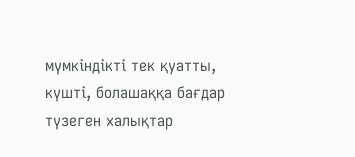мүмкіндікті тек қуатты, күшті, болашаққа бағдар түзеген халықтар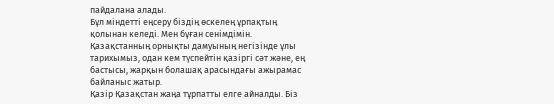пайдалана алады.
Бұл міндетті еңсеру біздің өскелең ұрпақтың қолынан келеді. Мен бұған сенімдімін.
Қазақстанның орнықты дамуының негізінде ұлы тарихымыз, одан кем түспейтін қазіргі сәт және, ең бастысы, жарқын болашақ арасындағы ажырамас байланыс жатыр.
Қазір Қазақстан жаңа тұрпатты елге айналды. Біз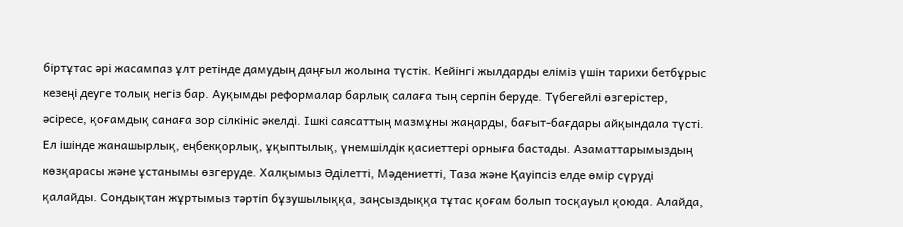біртұтас әрі жасампаз ұлт ретінде дамудың даңғыл жолына түстік. Кейінгі жылдарды еліміз үшін тарихи бетбұрыс кезеңі деуге толық негіз бар. Ауқымды реформалар барлық салаға тың серпін беруде. Түбегейлі өзгерістер, әсіресе, қоғамдық санаға зор сілкініс әкелді. Ішкі саясаттың мазмұны жаңарды, бағыт-бағдары айқындала түсті. Ел ішінде жанашырлық, еңбекқорлық, ұқыптылық, үнемшілдік қасиеттері орныға бастады. Азаматтарымыздың көзқарасы және ұстанымы өзгеруде. Халқымыз Әділетті, Мәдениетті, Таза және Қауіпсіз елде өмір сүруді қалайды. Сондықтан жұртымыз тәртіп бұзушылыққа, заңсыздыққа тұтас қоғам болып тосқауыл қоюда. Алайда,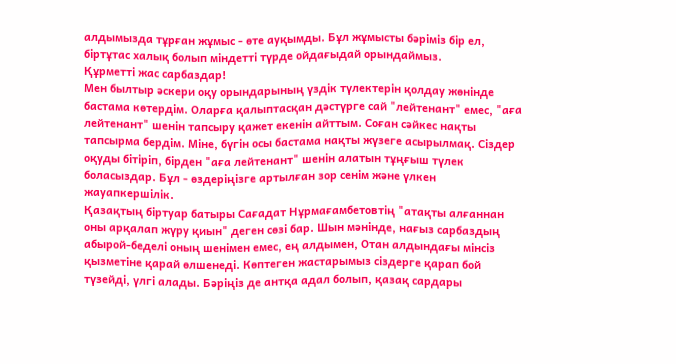алдымызда тұрған жұмыс - өте ауқымды. Бұл жұмысты бәріміз бір ел, біртұтас халық болып міндетті түрде ойдағыдай орындаймыз.
Құрметті жас сарбаздар!
Мен былтыр әскери оқу орындарының үздік түлектерін қолдау жөнінде бастама көтердім. Оларға қалыптасқан дәстүрге сай "лейтенант" емес, "аға лейтенант" шенін тапсыру қажет екенін айттым. Соған сәйкес нақты тапсырма бердім. Міне, бүгін осы бастама нақты жүзеге асырылмақ. Сіздер оқуды бітіріп, бірден "аға лейтенант" шенін алатын тұңғыш түлек боласыздар. Бұл - өздеріңізге артылған зор сенім және үлкен жауапкершілік.
Қазақтың біртуар батыры Сағадат Нұрмағамбетовтің "атақты алғаннан оны арқалап жүру қиын" деген сөзі бар. Шын мәнінде, нағыз сарбаздың абырой-беделі оның шенімен емес, ең алдымен, Отан алдындағы мінсіз қызметіне қарай өлшенеді. Көптеген жастарымыз сіздерге қарап бой түзейді, үлгі алады. Бәріңіз де антқа адал болып, қазақ сардары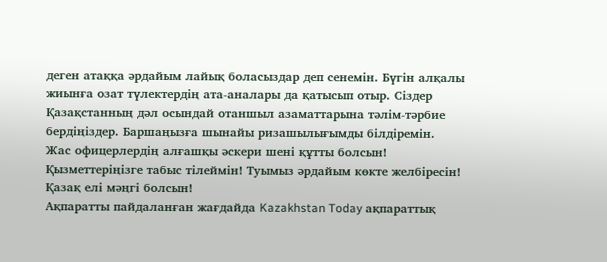деген атаққа әрдайым лайық боласыздар деп сенемін. Бүгін алқалы жиынға озат түлектердің ата-аналары да қатысып отыр. Сіздер Қазақстанның дәл осындай отаншыл азаматтарына тәлім-тәрбие бердіңіздер. Баршаңызға шынайы ризашылығымды білдіремін.
Жас офицерлердің алғашқы әскери шені құтты болсын! Қызметтеріңізге табыс тілеймін! Туымыз әрдайым көкте желбіресін! Қазақ елі мәңгі болсын!
Ақпаратты пайдаланған жағдайда Kazakhstan Today ақпараттық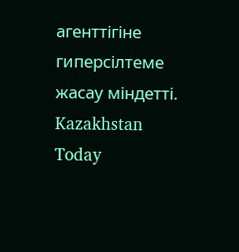агенттігіне гиперсілтеме жасау міндетті. Kazakhstan Today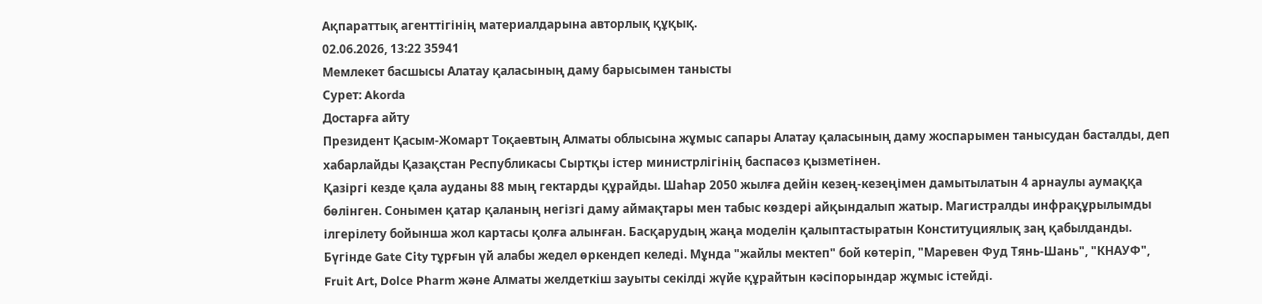Ақпараттық агенттігінің материалдарына авторлық құқық.
02.06.2026, 13:22 35941
Мемлекет басшысы Алатау қаласының даму барысымен танысты
Сурет: Akorda
Достарға айту
Президент Қасым-Жомарт Тоқаевтың Алматы облысына жұмыс сапары Алатау қаласының даму жоспарымен танысудан басталды, деп хабарлайды Қазақстан Республикасы Сыртқы істер министрлігінің баспасөз қызметінен.
Қазіргі кезде қала ауданы 88 мың гектарды құрайды. Шаһар 2050 жылға дейін кезең-кезеңімен дамытылатын 4 арнаулы аумаққа бөлінген. Сонымен қатар қаланың негізгі даму аймақтары мен табыс көздері айқындалып жатыр. Магистралды инфрақұрылымды ілгерілету бойынша жол картасы қолға алынған. Басқарудың жаңа моделін қалыптастыратын Конституциялық заң қабылданды.
Бүгінде Gate City тұрғын үй алабы жедел өркендеп келеді. Мұнда "жайлы мектеп" бой көтеріп, "Маревен Фуд Тянь-Шань", "КНАУФ", Fruit Art, Dolce Pharm және Алматы желдеткіш зауыты секілді жүйе құрайтын кәсіпорындар жұмыс істейді.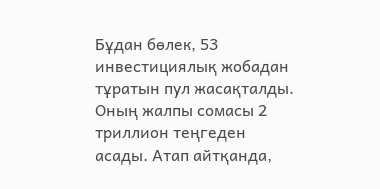Бұдан бөлек, 53 инвестициялық жобадан тұратын пул жасақталды. Оның жалпы сомасы 2 триллион теңгеден асады. Атап айтқанда,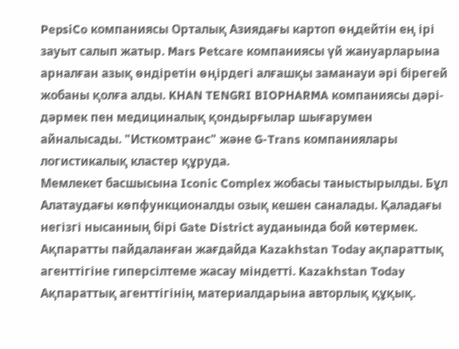PepsiCo компаниясы Орталық Азиядағы картоп өңдейтін ең ірі зауыт салып жатыр. Mars Petcare компаниясы үй жануарларына арналған азық өндіретін өңірдегі алғашқы заманауи әрі бірегей жобаны қолға алды. KHAN TENGRI BIOPHARMA компаниясы дәрі-дәрмек пен медициналық қондырғылар шығарумен айналысады. "Исткомтранс" және G-Trans компаниялары логистикалық кластер құруда.
Мемлекет басшысына Iconic Complex жобасы таныстырылды. Бұл Алатаудағы көпфункционалды озық кешен саналады. Қаладағы негізгі нысанның бірі Gate District ауданында бой көтермек.
Ақпаратты пайдаланған жағдайда Kazakhstan Today ақпараттық агенттігіне гиперсілтеме жасау міндетті. Kazakhstan Today Ақпараттық агенттігінің материалдарына авторлық құқық.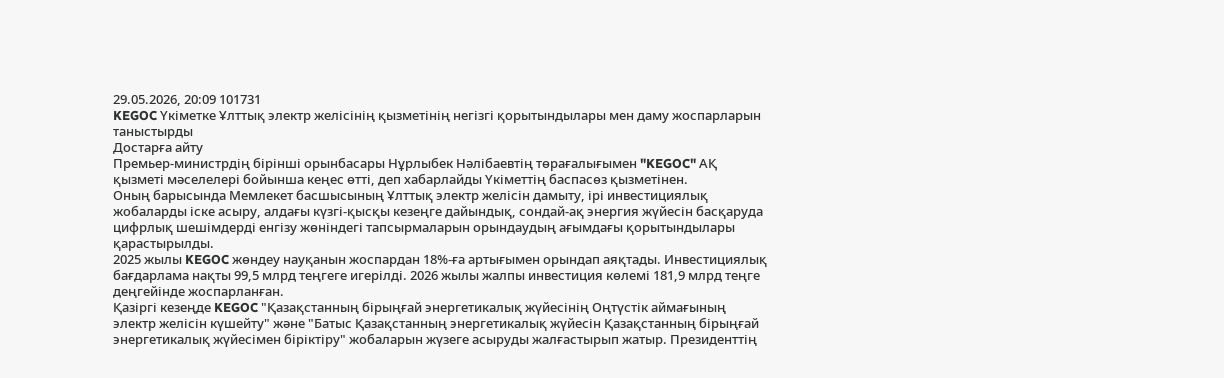29.05.2026, 20:09 101731
KEGOC Үкіметке Ұлттық электр желісінің қызметінің негізгі қорытындылары мен даму жоспарларын таныстырды
Достарға айту
Премьер-министрдің бірінші орынбасары Нұрлыбек Нәлібаевтің төрағалығымен "KEGOC" АҚ қызметі мәселелері бойынша кеңес өтті, деп хабарлайды Үкіметтің баспасөз қызметінен.
Оның барысында Мемлекет басшысының Ұлттық электр желісін дамыту, ірі инвестициялық жобаларды іске асыру, алдағы күзгі-қысқы кезеңге дайындық, сондай-ақ энергия жүйесін басқаруда цифрлық шешімдерді енгізу жөніндегі тапсырмаларын орындаудың ағымдағы қорытындылары қарастырылды.
2025 жылы KEGOC жөндеу науқанын жоспардан 18%-ға артығымен орындап аяқтады. Инвестициялық бағдарлама нақты 99,5 млрд теңгеге игерілді. 2026 жылы жалпы инвестиция көлемі 181,9 млрд теңге деңгейінде жоспарланған.
Қазіргі кезеңде KEGOC "Қазақстанның бірыңғай энергетикалық жүйесінің Оңтүстік аймағының электр желісін күшейту" және "Батыс Қазақстанның энергетикалық жүйесін Қазақстанның бірыңғай энергетикалық жүйесімен біріктіру" жобаларын жүзеге асыруды жалғастырып жатыр. Президенттің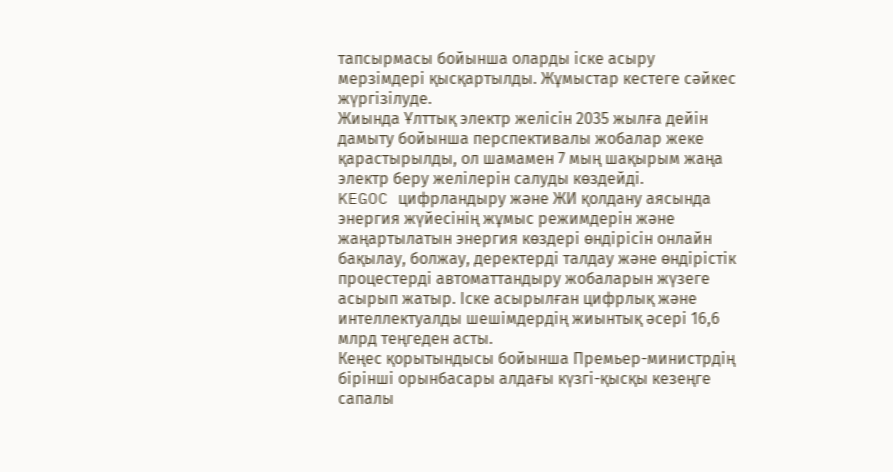тапсырмасы бойынша оларды іске асыру мерзімдері қысқартылды. Жұмыстар кестеге сәйкес жүргізілуде.
Жиында Ұлттық электр желісін 2035 жылға дейін дамыту бойынша перспективалы жобалар жеке қарастырылды, ол шамамен 7 мың шақырым жаңа электр беру желілерін салуды көздейді.
KEGOC цифрландыру және ЖИ қолдану аясында энергия жүйесінің жұмыс режимдерін және жаңартылатын энергия көздері өндірісін онлайн бақылау, болжау, деректерді талдау және өндірістік процестерді автоматтандыру жобаларын жүзеге асырып жатыр. Іске асырылған цифрлық және интеллектуалды шешімдердің жиынтық әсері 16,6 млрд теңгеден асты.
Кеңес қорытындысы бойынша Премьер-министрдің бірінші орынбасары алдағы күзгі-қысқы кезеңге сапалы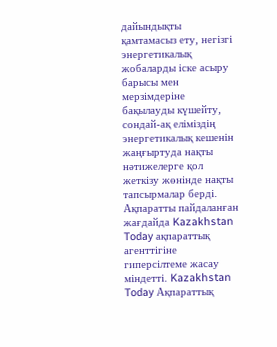дайындықты қамтамасыз ету, негізгі энергетикалық жобаларды іске асыру барысы мен мерзімдеріне бақылауды күшейту, сондай-ақ еліміздің энергетикалық кешенін жаңғыртуда нақты нәтижелерге қол жеткізу жөнінде нақты тапсырмалар берді.
Ақпаратты пайдаланған жағдайда Kazakhstan Today ақпараттық агенттігіне гиперсілтеме жасау міндетті. Kazakhstan Today Ақпараттық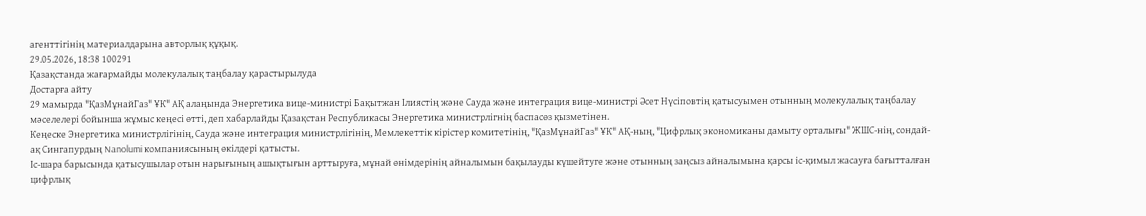агенттігінің материалдарына авторлық құқық.
29.05.2026, 18:38 100291
Қазақстанда жағармайды молекулалық таңбалау қарастырылуда
Достарға айту
29 мамырда "ҚазМұнайГаз" ҰК" АҚ алаңында Энергетика вице-министрі Бақытжан Ілиястің және Сауда және интеграция вице-министрі Әсет Нүсіповтің қатысуымен отынның молекулалық таңбалау мәселелері бойынша жұмыс кеңесі өтті, деп хабарлайды Қазақстан Республикасы Энергетика министрлігнің баспасөз қызметінен.
Кеңеске Энергетика министрлігінің, Сауда және интеграция министрлігінің, Мемлекеттік кірістер комитетінің, "ҚазМұнайГаз" ҰК" АҚ-ның, "Цифрлық экономиканы дамыту орталығы" ЖШС-нің, сондай-ақ Сингапурдың Nanolumi компаниясының өкілдері қатысты.
Іс-шара барысында қатысушылар отын нарығының ашықтығын арттыруға, мұнай өнімдерінің айналымын бақылауды күшейтуге және отынның заңсыз айналымына қарсы іс-қимыл жасауға бағытталған цифрлық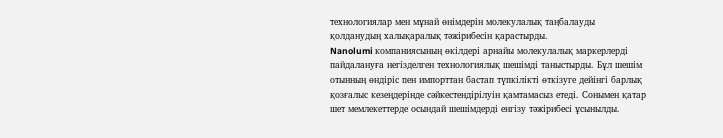технологиялар мен мұнай өнімдерін молекулалық таңбалауды қолданудың халықаралық тәжірибесін қарастырды.
Nanolumi компаниясының өкілдері арнайы молекулалық маркерлерді пайдалануға негізделген технологиялық шешімді таныстырды. Бұл шешім отынның өндіріс пен импорттан бастап түпкілікті өткізуге дейінгі барлық қозғалыс кезеңдерінде сәйкестендірілуін қамтамасыз етеді. Сонымен қатар шет мемлекеттерде осындай шешімдерді енгізу тәжірибесі ұсынылды.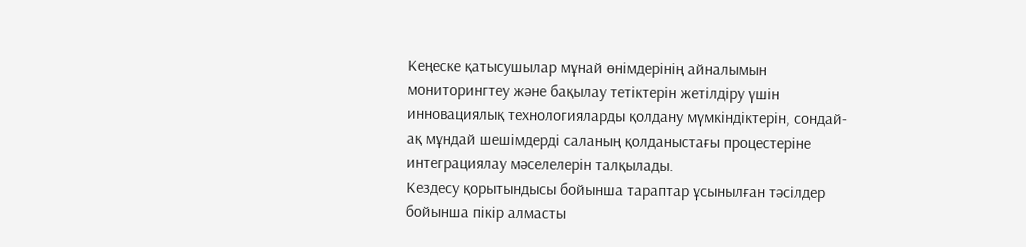Кеңеске қатысушылар мұнай өнімдерінің айналымын мониторингтеу және бақылау тетіктерін жетілдіру үшін инновациялық технологияларды қолдану мүмкіндіктерін, сондай-ақ мұндай шешімдерді саланың қолданыстағы процестеріне интеграциялау мәселелерін талқылады.
Кездесу қорытындысы бойынша тараптар ұсынылған тәсілдер бойынша пікір алмасты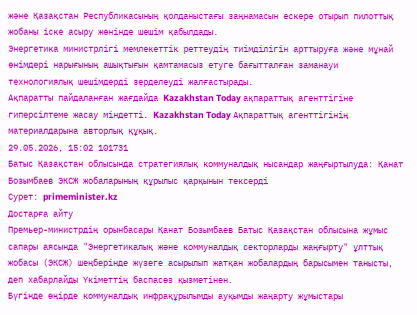және Қазақстан Республикасының қолданыстағы заңнамасын ескере отырып пилоттық жобаны іске асыру жөнінде шешім қабылдады.
Энергетика министрлігі мемлекеттік реттеудің тиімділігін арттыруға және мұнай өнімдері нарығының ашықтығын қамтамасыз етуге бағытталған заманауи технологиялық шешімдерді зерделеуді жалғастырады.
Ақпаратты пайдаланған жағдайда Kazakhstan Today ақпараттық агенттігіне гиперсілтеме жасау міндетті. Kazakhstan Today Ақпараттық агенттігінің материалдарына авторлық құқық.
29.05.2026, 15:02 101731
Батыс Қазақстан облысында стратегиялық коммуналдық нысандар жаңғыртылуда: Қанат Бозымбаев ЭКСЖ жобаларының құрылыс қарқынын тексерді
Сурет: primeminister.kz
Достарға айту
Премьер-министрдің орынбасары Қанат Бозымбаев Батыс Қазақстан облысына жұмыс сапары аясында "Энергетикалық және коммуналдық секторларды жаңғырту" ұлттық жобасы (ЭКСЖ) шеңберінде жүзеге асырылып жатқан жобалардың барысымен танысты, деп хабарлайды Үкіметтің баспасөз қызметінен.
Бүгінде өңірде коммуналдық инфрақұрылымды ауқымды жаңарту жұмыстары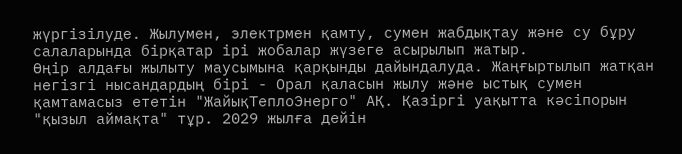жүргізілуде. Жылумен, электрмен қамту, сумен жабдықтау және су бұру салаларында бірқатар ірі жобалар жүзеге асырылып жатыр.
Өңір алдағы жылыту маусымына қарқынды дайындалуда. Жаңғыртылып жатқан негізгі нысандардың бірі - Орал қаласын жылу және ыстық сумен қамтамасыз ететін "ЖайықТеплоЭнерго" АҚ. Қазіргі уақытта кәсіпорын "қызыл аймақта" тұр. 2029 жылға дейін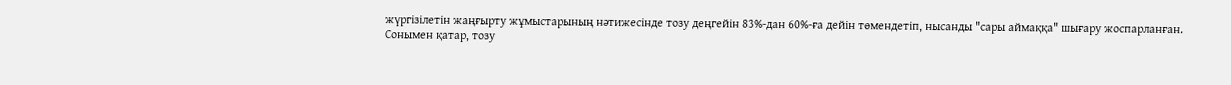жүргізілетін жаңғырту жұмыстарының нәтижесінде тозу деңгейін 83%-дан 60%-ға дейін төмендетіп, нысанды "сары аймаққа" шығару жоспарланған.
Сонымен қатар, тозу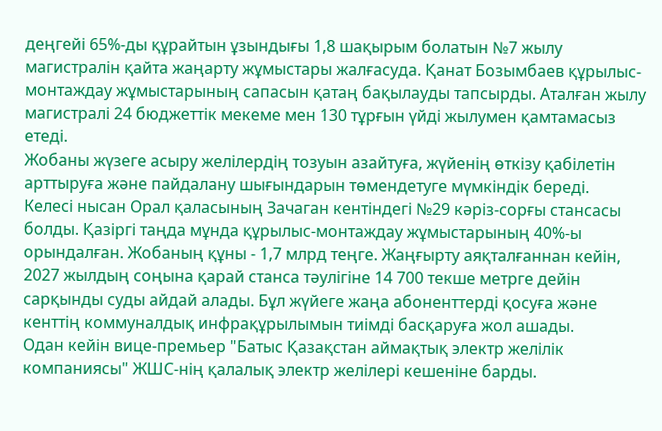деңгейі 65%-ды құрайтын ұзындығы 1,8 шақырым болатын №7 жылу магистралін қайта жаңарту жұмыстары жалғасуда. Қанат Бозымбаев құрылыс-монтаждау жұмыстарының сапасын қатаң бақылауды тапсырды. Аталған жылу магистралі 24 бюджеттік мекеме мен 130 тұрғын үйді жылумен қамтамасыз етеді.
Жобаны жүзеге асыру желілердің тозуын азайтуға, жүйенің өткізу қабілетін арттыруға және пайдалану шығындарын төмендетуге мүмкіндік береді.
Келесі нысан Орал қаласының Зачаган кентіндегі №29 кәріз-сорғы стансасы болды. Қазіргі таңда мұнда құрылыс-монтаждау жұмыстарының 40%-ы орындалған. Жобаның құны - 1,7 млрд теңге. Жаңғырту аяқталғаннан кейін, 2027 жылдың соңына қарай станса тәулігіне 14 700 текше метрге дейін сарқынды суды айдай алады. Бұл жүйеге жаңа абоненттерді қосуға және кенттің коммуналдық инфрақұрылымын тиімді басқаруға жол ашады.
Одан кейін вице-премьер "Батыс Қазақстан аймақтық электр желілік компаниясы" ЖШС-нің қалалық электр желілері кешеніне барды.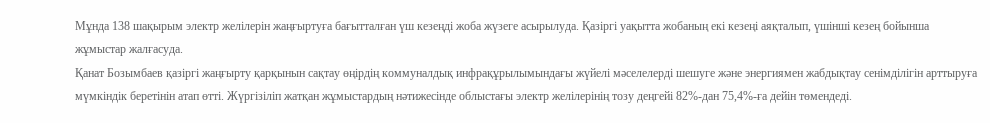Мұнда 138 шақырым электр желілерін жаңғыртуға бағытталған үш кезеңді жоба жүзеге асырылуда. Қазіргі уақытта жобаның екі кезеңі аяқталып, үшінші кезең бойынша жұмыстар жалғасуда.
Қанат Бозымбаев қазіргі жаңғырту қарқынын сақтау өңірдің коммуналдық инфрақұрылымындағы жүйелі мәселелерді шешуге және энергиямен жабдықтау сенімділігін арттыруға мүмкіндік беретінін атап өтті. Жүргізіліп жатқан жұмыстардың нәтижесінде облыстағы электр желілерінің тозу деңгейі 82%-дан 75,4%-ға дейін төмендеді.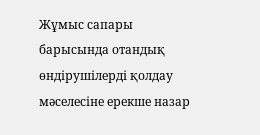Жұмыс сапары барысында отандық өндірушілерді қолдау мәселесіне ерекше назар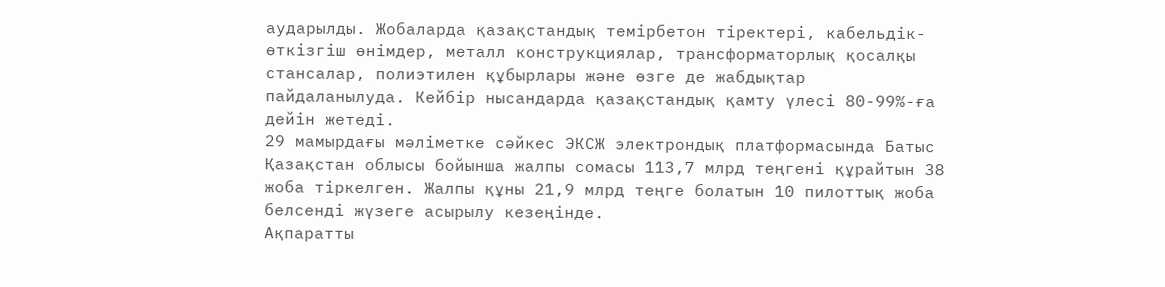аударылды. Жобаларда қазақстандық темірбетон тіректері, кабельдік-өткізгіш өнімдер, металл конструкциялар, трансформаторлық қосалқы стансалар, полиэтилен құбырлары және өзге де жабдықтар пайдаланылуда. Кейбір нысандарда қазақстандық қамту үлесі 80-99%-ға дейін жетеді.
29 мамырдағы мәліметке сәйкес ЭКСЖ электрондық платформасында Батыс Қазақстан облысы бойынша жалпы сомасы 113,7 млрд теңгені құрайтын 38 жоба тіркелген. Жалпы құны 21,9 млрд теңге болатын 10 пилоттық жоба белсенді жүзеге асырылу кезеңінде.
Ақпаратты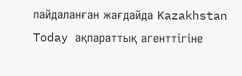пайдаланған жағдайда Kazakhstan Today ақпараттық агенттігіне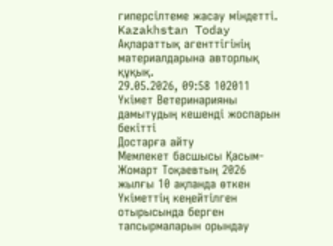гиперсілтеме жасау міндетті. Kazakhstan Today Ақпараттық агенттігінің материалдарына авторлық құқық.
29.05.2026, 09:58 102011
Үкімет Ветеринарияны дамытудың кешенді жоспарын бекітті
Достарға айту
Мемлекет басшысы Қасым-Жомарт Тоқаевтың 2026 жылғы 10 ақпанда өткен Үкіметтің кеңейтілген отырысында берген тапсырмаларын орындау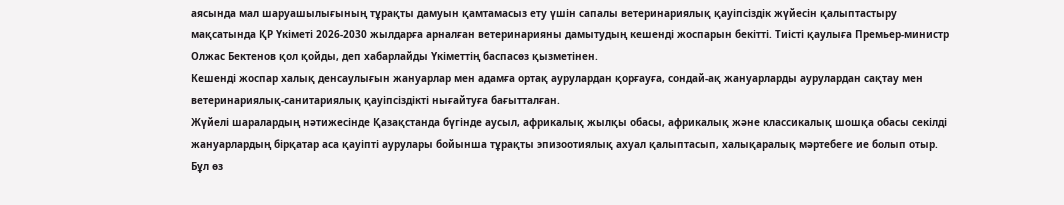аясында мал шаруашылығының тұрақты дамуын қамтамасыз ету үшін сапалы ветеринариялық қауіпсіздік жүйесін қалыптастыру мақсатында ҚР Үкіметі 2026-2030 жылдарға арналған ветеринарияны дамытудың кешенді жоспарын бекітті. Тиісті қаулыға Премьер-министр Олжас Бектенов қол қойды, деп хабарлайды Үкіметтің баспасөз қызметінен.
Кешенді жоспар халық денсаулығын жануарлар мен адамға ортақ аурулардан қорғауға, сондай-ақ жануарларды аурулардан сақтау мен ветеринариялық-санитариялық қауіпсіздікті нығайтуға бағытталған.
Жүйелі шаралардың нәтижесінде Қазақстанда бүгінде аусыл, африкалық жылқы обасы, африкалық және классикалық шошқа обасы секілді жануарлардың бірқатар аса қауіпті аурулары бойынша тұрақты эпизоотиялық ахуал қалыптасып, халықаралық мәртебеге ие болып отыр. Бұл өз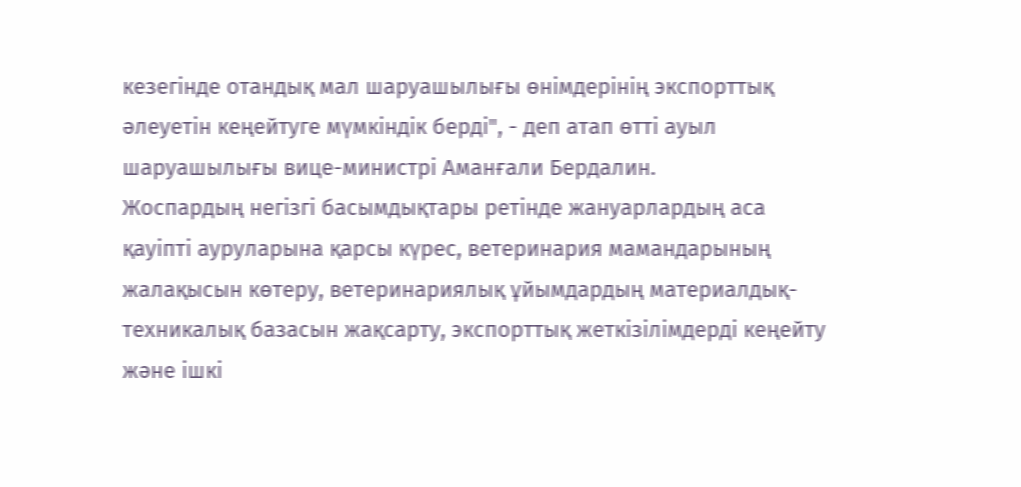кезегінде отандық мал шаруашылығы өнімдерінің экспорттық әлеуетін кеңейтуге мүмкіндік берді", - деп атап өтті ауыл шаруашылығы вице-министрі Аманғали Бердалин.
Жоспардың негізгі басымдықтары ретінде жануарлардың аса қауіпті ауруларына қарсы күрес, ветеринария мамандарының жалақысын көтеру, ветеринариялық ұйымдардың материалдық-техникалық базасын жақсарту, экспорттық жеткізілімдерді кеңейту және ішкі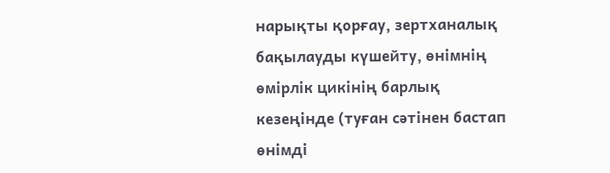нарықты қорғау, зертханалық бақылауды күшейту, өнімнің өмірлік цикінің барлық кезеңінде (туған сәтінен бастап өнімді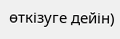өткізуге дейін)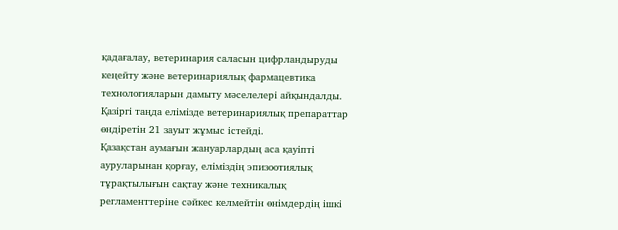қадағалау, ветеринария саласын цифрландыруды кеңейту және ветеринариялық фармацевтика технологияларын дамыту мәселелері айқындалды. Қазіргі таңда елімізде ветеринариялық препараттар өндіретін 21 зауыт жұмыс істейді.
Қазақстан аумағын жануарлардың аса қауіпті ауруларынан қорғау, еліміздің эпизоотиялық тұрақтылығын сақтау және техникалық регламенттеріне сәйкес келмейтін өнімдердің ішкі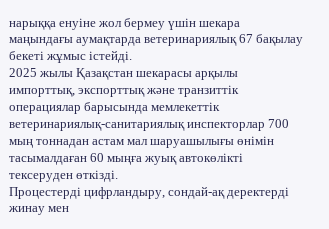нарыққа енуіне жол бермеу үшін шекара маңындағы аумақтарда ветеринариялық 67 бақылау бекеті жұмыс істейді.
2025 жылы Қазақстан шекарасы арқылы импорттық, экспорттық және транзиттік операциялар барысында мемлекеттік ветеринариялық-санитариялық инспекторлар 700 мың тоннадан астам мал шаруашылығы өнімін тасымалдаған 60 мыңға жуық автокөлікті тексеруден өткізді.
Процестерді цифрландыру, сондай-ақ деректерді жинау мен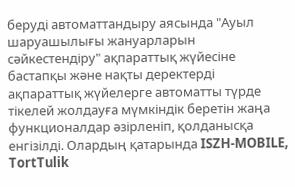беруді автоматтандыру аясында "Ауыл шаруашылығы жануарларын сәйкестендіру" ақпараттық жүйесіне бастапқы және нақты деректерді ақпараттық жүйелерге автоматты түрде тікелей жолдауға мүмкіндік беретін жаңа функционалдар әзірленіп, қолданысқа енгізілді. Олардың қатарында ISZH-MOBILE, TortTulik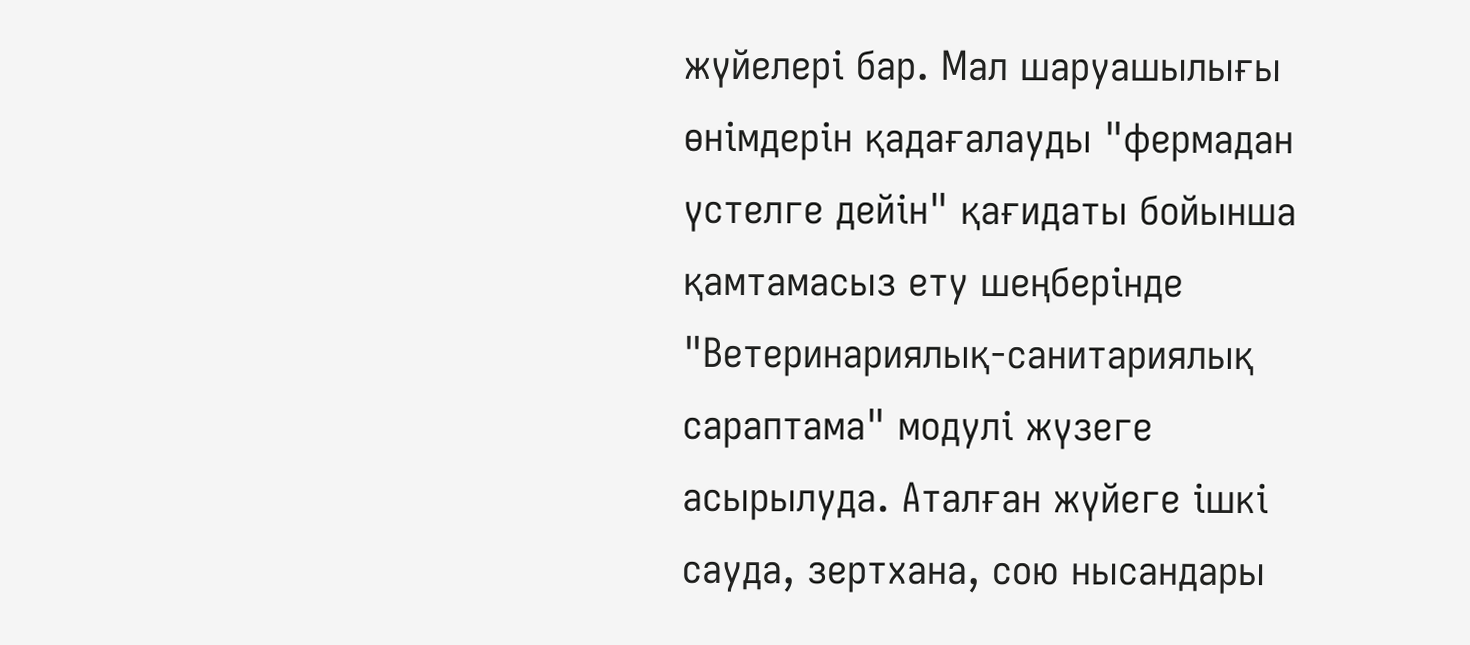жүйелері бар. Мал шаруашылығы өнімдерін қадағалауды "фермадан үстелге дейін" қағидаты бойынша қамтамасыз ету шеңберінде "Ветеринариялық-санитариялық сараптама" модулі жүзеге асырылуда. Аталған жүйеге ішкі сауда, зертхана, сою нысандары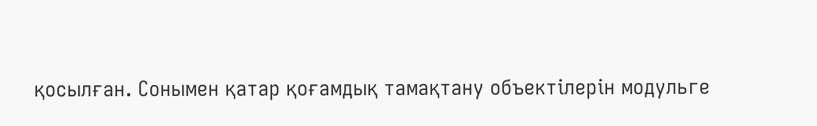қосылған. Сонымен қатар қоғамдық тамақтану объектілерін модульге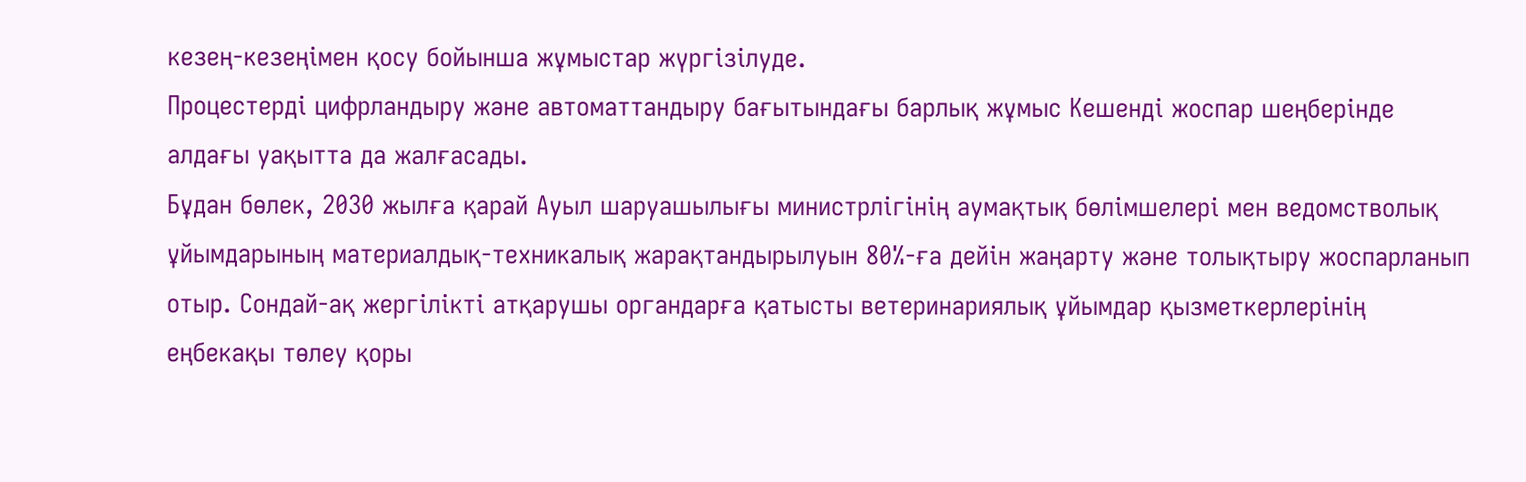кезең-кезеңімен қосу бойынша жұмыстар жүргізілуде.
Процестерді цифрландыру және автоматтандыру бағытындағы барлық жұмыс Кешенді жоспар шеңберінде алдағы уақытта да жалғасады.
Бұдан бөлек, 2030 жылға қарай Ауыл шаруашылығы министрлігінің аумақтық бөлімшелері мен ведомстволық ұйымдарының материалдық-техникалық жарақтандырылуын 80%-ға дейін жаңарту және толықтыру жоспарланып отыр. Сондай-ақ жергілікті атқарушы органдарға қатысты ветеринариялық ұйымдар қызметкерлерінің еңбекақы төлеу қоры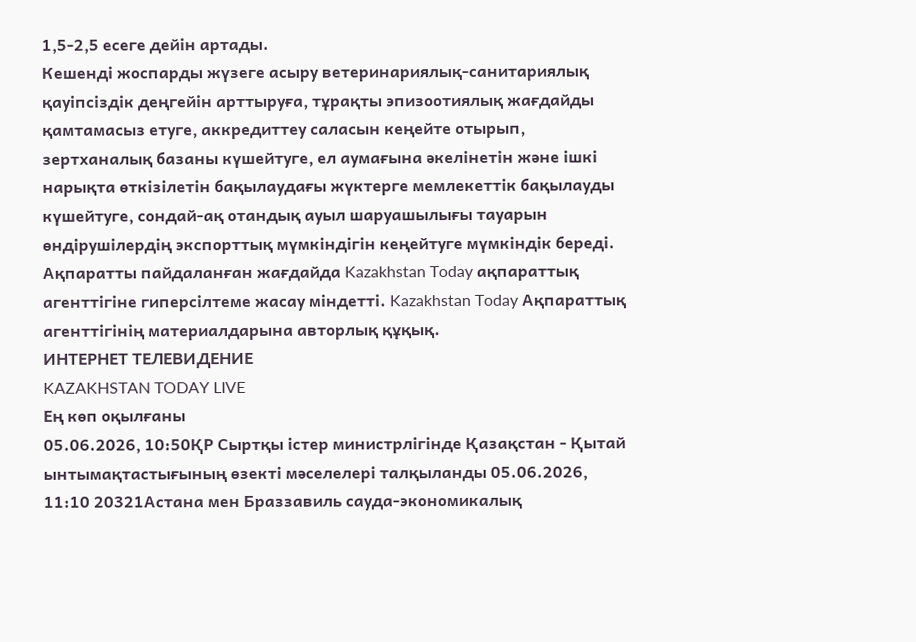1,5-2,5 есеге дейін артады.
Кешенді жоспарды жүзеге асыру ветеринариялық-санитариялық қауіпсіздік деңгейін арттыруға, тұрақты эпизоотиялық жағдайды қамтамасыз етуге, аккредиттеу саласын кеңейте отырып, зертханалық базаны күшейтуге, ел аумағына әкелінетін және ішкі нарықта өткізілетін бақылаудағы жүктерге мемлекеттік бақылауды күшейтуге, сондай-ақ отандық ауыл шаруашылығы тауарын өндірушілердің экспорттық мүмкіндігін кеңейтуге мүмкіндік береді.
Ақпаратты пайдаланған жағдайда Kazakhstan Today ақпараттық агенттігіне гиперсілтеме жасау міндетті. Kazakhstan Today Ақпараттық агенттігінің материалдарына авторлық құқық.
ИНТЕРНЕТ ТЕЛЕВИДЕНИЕ
KAZAKHSTAN TODAY LIVE
Ең көп оқылғаны
05.06.2026, 10:50ҚР Сыртқы істер министрлігінде Қазақстан - Қытай ынтымақтастығының өзекті мәселелері талқыланды 05.06.2026, 11:10 20321Астана мен Браззавиль сауда-экономикалық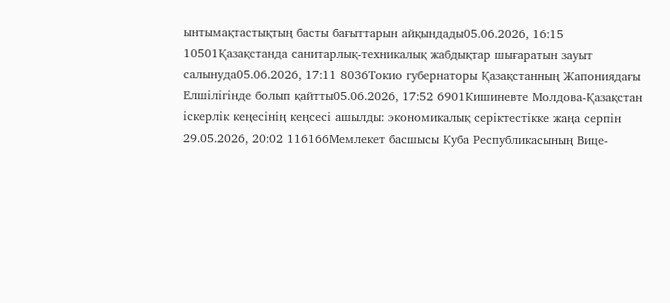ынтымақтастықтың басты бағыттарын айқындады05.06.2026, 16:15 10501Қазақстанда санитарлық-техникалық жабдықтар шығаратын зауыт салынуда05.06.2026, 17:11 8036Токио губернаторы Қазақстанның Жапониядағы Елшілігінде болып қайтты05.06.2026, 17:52 6901Кишиневте Молдова-Қазақстан іскерлік кеңесінің кеңсесі ашылды: экономикалық серіктестікке жаңа серпін
29.05.2026, 20:02 116166Мемлекет басшысы Куба Республикасының Вице-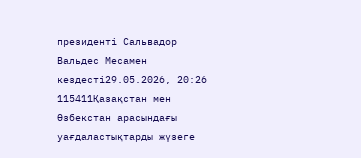президенті Сальвадор Вальдес Месамен кездесті29.05.2026, 20:26 115411Қазақстан мен Өзбекстан арасындағы уағдаластықтарды жүзеге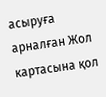асыруға арналған Жол картасына қол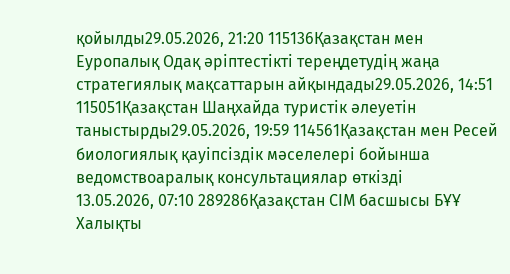қойылды29.05.2026, 21:20 115136Қазақстан мен Еуропалық Одақ әріптестікті тереңдетудің жаңа стратегиялық мақсаттарын айқындады29.05.2026, 14:51 115051Қазақстан Шаңхайда туристік әлеуетін таныстырды29.05.2026, 19:59 114561Қазақстан мен Ресей биологиялық қауіпсіздік мәселелері бойынша ведомствоаралық консультациялар өткізді
13.05.2026, 07:10 289286Қазақстан СІМ басшысы БҰҰ Халықты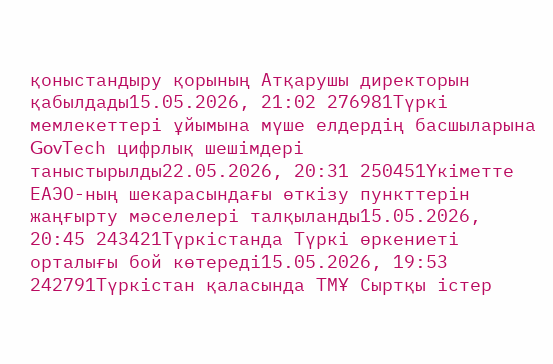қоныстандыру қорының Атқарушы директорын қабылдады15.05.2026, 21:02 276981Түркі мемлекеттері ұйымына мүше елдердің басшыларына GovТeсh цифрлық шешімдері таныстырылды22.05.2026, 20:31 250451Үкіметте ЕАЭО-ның шекарасындағы өткізу пункттерін жаңғырту мәселелері талқыланды15.05.2026, 20:45 243421Түркістанда Түркі өркениеті орталығы бой көтереді15.05.2026, 19:53 242791Түркістан қаласында ТМҰ Сыртқы істер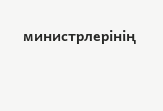министрлерінің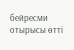бейресми отырысы өтті